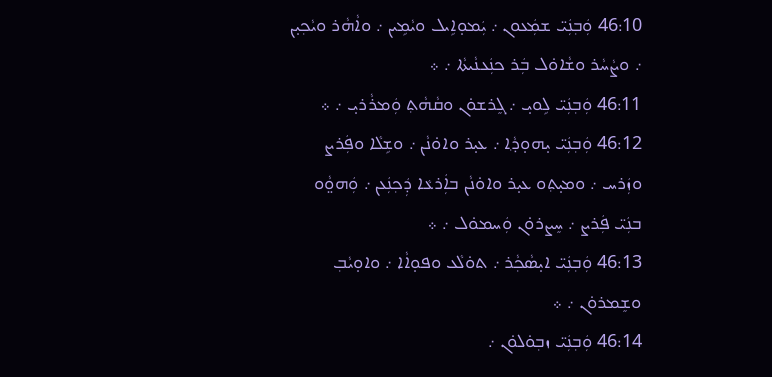46:10 ܘܲܒ݂ܢܲܝ̈ ܫܡܲܥܘܢ ܇ ܝܲܡܘ̣ܐܹܝܠ ܘܝܵܡܹܝܢ ܇ ܘܐܵܗܵܪ ܘܝܵܟ݂ܝ̣ܢ ܇ ܘܨܵܚܵܪ ܘܫܵܐܘ̇ܠ ܒܲܪ ܟܢܲܥܢܵܝܬܵܐ ܇ ܀
46:11 ܘܲܒ݂ܢܲܝ̈ ܠܹܘܝ̣ ܇ ܓܸܪܫܘ̇ܢ ܘܩܵܗܵܬ݂ ܘܲܡܪܵܪܝ̣ ܇ ܀
46:12 ܘܲܒ݂ܢܲܝ̈ ܝ̣ܗܘ̣ܕ݂ܵܐ ܇ ܥܝ̣ܪ ܘܐܘ̇ܢܵܢ ܇ ܘܫܹܠܵܐ ܘܦܲܪܨ ܘܙܲܪܚ ܇ ܘܡܝ̣ܬ݂ܘ ܥܝ̣ܪ ܘܐܘ̇ܢܵܢ ܒܐܲܪܥܵܐ ܕܲܟ݂ܢܲܥܢ ܇ ܘܲܗܘ̤ܵܘ ܒܢܲܝ̈ ܦܲܪܨ ܇ ܚܸܨܪܘ̇ܢ ܘܲܚܡܘ̇ܠ ܇ ܀
46:13 ܘܲܒ݂ܢܲܝ̈ ܐܝ̣ܣܵܟ݂ܵܪ ܇ ܬܘ̇ܠܵܥ ܘܦܘ̣ܐܵܐ ܇ ܘܐܘ̣ܝܵܒ݂ ܘܫܸܡܪܘ̇ܢ ܇ ܀
46:14 ܘܲܒ݂ܢܲܝ̈ ܙܒ݂ܘ̇ܠܘ̇ܢ ܇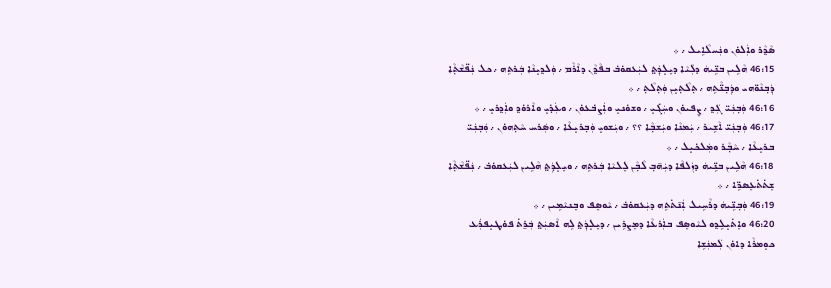ܣܵܕ݂ܵܪ ܘܐܲܠܘ̇ܢ ܘܢܲܚܠܵܐܹܝܠ ܇ ܀
46:15 ܗܵܠܹܝܢ ܒܢܹ̈ܝܗܿ ܕܠܲܝܵܐ ܕܝܸܠ̣ܕܲܬ̤ ܠܝܲܥܩܘ̇ܒ݁ ܒܦܵܕ݂ܵܢ ܕܐܵܪܵܡ ܇ ܘܲܠܕ݂ܝ̣ܢܵܐ ܒܲܪܬܹܗ ܇ ܟܠ ܢܲܦ̈ܫܵܬ݂ܵܐ ܕܲܒ݂ܢܵܘ̈ܗܝ ܘܕܲܒ݂ܢ̈ܵܬܹܗ ܇ ܬ݂ܠܵܬ݂ܝ̣ܢ ܘܲܬ݂ܠܵܬ݂ ܇ ܀
46:16 ܘܲܒ݂ܢܲܝ̈ ܓܲܕ݂ ܇ ܨܸܦܝܘ̇ܢ ܘܚܲܓ݁ܝ̣ ܇ ܘܫܘ̇ܢܝ̣ ܘܐܲܨܒ݁ܥܘ̇ܢ ܇ ܘܥܲܕ݁ܝ̣ ܘܐܵܪܘ̇ܕ݂ ܘܐܲܕ݂ܪܝ̣ ܇ ܀
46:17 ܘܲܒ݂ܢܲܝ̈ ܐܵܫܹܝܪ ܇ ܝܲܡܢܵܐ ܘܝܲܫܒ݂ܵܐ ؟؟ ܇ ܘܝܲܫܘܝ̣ ܘܲܒ݂ܪܝ̣ܥܵܐ ܇ ܘܣܲܪܚ ܚܵܬ݂ܗܘ̇ܢ ܇ ܘܲܒ݂ܢܲܝ̈ ܒܪܝ̣ܥܵܐ ܇ ܚܵܒ݂ܵܪ ܘܡܲܠܟ݁ܝ̣ܠ ܇ ܀
46:18 ܗܵܠܹܝܢ ܒܢܹ̈ܝܗܿ ܕܙܲܠܦܵܐ ܕܝܲܗ̄ܒ݂ ܠܵܒ݂ܵܢ ܠܸܠܝܵܐ ܒܲܪܬܹܗ ܇ ܘܝܸܠ̣ܕܲܬ̤ ܗܵܠܹܝܢ ܠܝܲܥܩܘ̇ܒ݁ ܇ ܢܲܦ̈ܫܵܬ݂ܵܐ ܫܸܬ݁ܬ݁ܥܸܣܪܹ̈ܐ ܇ ܀
46:19 ܘܲܒ݂ܢܹ̈ܝܗܿ ܕܪܵܚܹܝܠ ܐܲܢ̄ܬ݁ܬܹܗ ܕܝܲܥܩܘ̇ܒ݁ ܇ ܝܵܘܣܸܦ ܘܒܸܢܝܵܡܹܝܢ ܇ ܀
46:20 ܘܐܸܬ݁ܝ̣ܠܹܕ݂ܘ ܠܝܵܘܣܸܦ ܒܐܲܪܥܵܐ ܕܡܸܨܪܹܝܢ ܇ ܕܝܸܠ̣ܕܲܬ̤ ܠܹܗ ܐܵܣܝܲܬ̤ ܒܲܪ̱ܬ݁ ܦܘ̇ܛܝ̣ܦܪܲܥ ܟܘ̣ܡܪܵܐ ܕܐܘ̇ܢ ܠܲܡܢܲܫܹܐ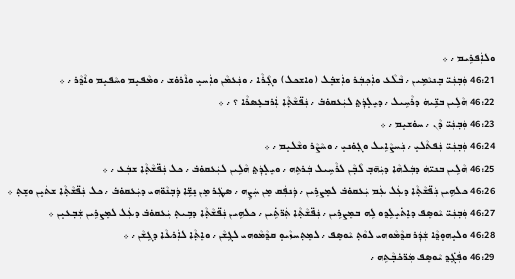ܘܠܐܲܦܪܹܝܡ ܇ ܀
46:21 ܘܲܒ݂ܢܲܝ̈ ܒܸܢܝܵܡܹܝܢ ܇ ܒܵܠܵܥ ܘܐܲܟ݂ܒܲܪ ܘܐܲܫܒܸ݁ܠ (ܘܐܫܟܠ) ܘܓ݂ܵܪܵܐ ܇ ܘܢܲܥܡܵܢ ܘܐܲܚܝ̣ ܘܐܵܪܘ̇ܫ ܇ ܘܡܵܦܝ̣ܡ ܘܚܵܦܝ̣ܡ ܘܐܵܕ݂ܵܪ ܇ ܀
46:22 ܗܵܠܹܝܢ ܒܢܹ̈ܝܗܿ ܕܪܵܚܹܝܠ ܇ ܕܝܸܠ̣ܕܲܬ̤ ܠܝܲܥܩܘ̇ܒ݁ ܇ ܢܲܦ̈ܫܵܬ݂ܵܐ ܐܲܪܒܥܸܣܪܵܐ ؟ ܇ ܀
46:23 ܘܲܒ݂ܢܲܝ̈ ܕܵܢ ܇ ܚܘ̇ܫܝ̣ܡ ܇ ܀
46:24 ܘܲܒ݂ܢܲܝ̈ ܢܲܦܬܵܠܝ̣ ܇ ܢܲܚܨܵܐܹܝܠ ܘܓ݂ܘ̇ܢܝ̣ ܇ ܘܚܵܨܵܪ ܘܫܵܠܝ̣ܡ ܇ ܀
46:25 ܗܵܠܹܝܢ ܒܢܝ̈ܗܿ ܕܒܲܠܗܵܐ ܕܝܲܗ̄ܒ݂ ܠܵܒ݂ܵܢ ܠܪܵܚܹܝܠ ܒܲܪܬܹܗ ܇ ܘܝܸܠ̣ܕܲܬ̤ ܗܵܠܹܝܢ ܠܝܲܥܩܘ̇ܒ݁ ܇ ܟܠ ܢܲܦ̈ܫܵܬ݂ܵܐ ܫܒܲܥ ܇ ܀
46:26 ܟܠܗܹܝܢ ܢܲܦ̈ܫܵܬ݂ܵܐ ܕܥܲܠ ܥܲܡ ܝܲܥܩܘ̇ܒ݁ ܠܡܸܨܪܹܝܢ ܇ ܕܲܢܦܲܩ ܡܸܢ ܚܲܨܹܗ ܇ ܣܛܲܪ ܡܸܢ ܢܸܫܹ̈ܐ ܕܲܒ݂ܢܵܘ̈ܗܝ ܕܝܲܥܩܘ̇ܒ݁ ܇ ܟܠ ܢܲܦ̈ܫܵܬ݂ܵܐ ܫܬܿܝ̣ܢ ܘܫܸܬ݂ ܀
46:27 ܘܲܒ݂ܢܲܝ̈ ܝܵܘܣܸܦ ܕܐܸܬ݁ܝ̣ܠܹܕ݂ܘ ܠܹܗ ܒܡܸܨܪܹܝܢ ܇ ܢܲܦ̈ܫܵܬ݂ܵܐ ܬܲܪ̈ܬܹ݁ܝܢ ܇ ܟܠܗܹܝܢ ܢܲܦ̈ܫܵܬ݂ܵܐ ܕܒܹܝܬ݂ ܝܲܥܩܘ̇ܒ݁ ܕܥܲܠ ܠܡܸܨܪܹܝܢ ܫܲܒ݂ܥܝ̣ܢ ܀
46:28 ܘܠܝ̣ܗܘ̣ܕ݂ܵܐ ܫܲܕܲܪ ܩܕ݂ܵܡܵܘܗܝ ܠܘܵܬ݂ ܝܵܘܣܸܦ ܇ ܠܡܸܬ݂ܚܙܵܝܘ̣ ܩܕ݂ܵܡܵܘܗܝ ܠܓܹܫܵܢ ܇ ܘܐܸܬ݂ܵܐ ܠܐܲܪܥܵܐ ܕܓܹܫܵܢ ܇ ܀
46:29 ܘܦܲܓܸ݁ܕ݂ ܝܵܘܣܸܦ ܡܲܪ̈ܟ݁ܒ݂ܵܬܹܗ ܇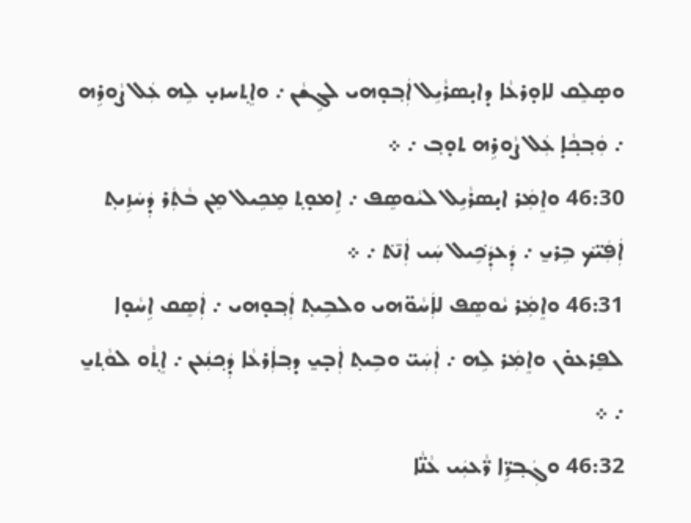ܘܣ̣ܠܸܩ ܠܐܘ̣ܪܥܵܐ ܕܐܝ̣ܣܪܵܝܹܠ ܐܲܒ݂ܘ̣ܗܝ ܠܓܹܫܵܢ ܇ ܘܐܸܬ݂ܚܙܝ̣ ܠܹܗ ܥܲܠ ܨܵܘܪܹܗ ܇ ܘܲܒ݂ܟ݂ܵܐ̣ ܥܲܠ ܨܵܘܪܹܗ ܬܘ̣ܒ݂ ܇ ܀
46:30 ܘܐܸܡܲܪ ܐܝ̣ܣܪܵܝܹܠ ܠܝܵܘܣܸܦ ܇ ܐܹܡܘ̣ܬ݂ ܡܸܟܹܝܠ ܡܸܢ ܒܵܬܲܪ ܕܲܚܿܙܹܝܬ݂ ܐܲܦܲܝ̈ܟ݁ ܒܹܪܝ̱ ܇ ܕܲܥܕܲܟܹ݁ܝܠ ܚܲܝ ܐܲܢ̄ܬ݁ ܇ ܀
46:31 ܘܐܸܡܲܪ ܝܵܘܣܸܦ ܠܐܲܚܵܘ̈ܗܝ ܘܠܒܹܝܬ݂ ܐܲܒ݂ܘ̣ܗܝ ܇ ܐܲܣܸܩ ܐܹܚܵܘ̣ܐ ܠܦܸܪܥܘ̇ܢ ܘܐܸܡܲܪ ܠܹܗ ܇ ܐܲܚܲܝ̈ ܘܒܹܝܬ݂ ܐܲܒ̣ܝ̱ ܕܒ݂ܐܲܪܥܵܐ ܕܲܟ݂ܢܲܥܢ ܇ ܐܸܬ݂ܵܘ ܠܘܵܬ݂ܝ̱ ܇ ܀
46:32 ܘܓܲܒ݂ܪܹ̈ܐ ܪ̈ܵܥܝܲܝ ܥܵܢ̈ܵܐ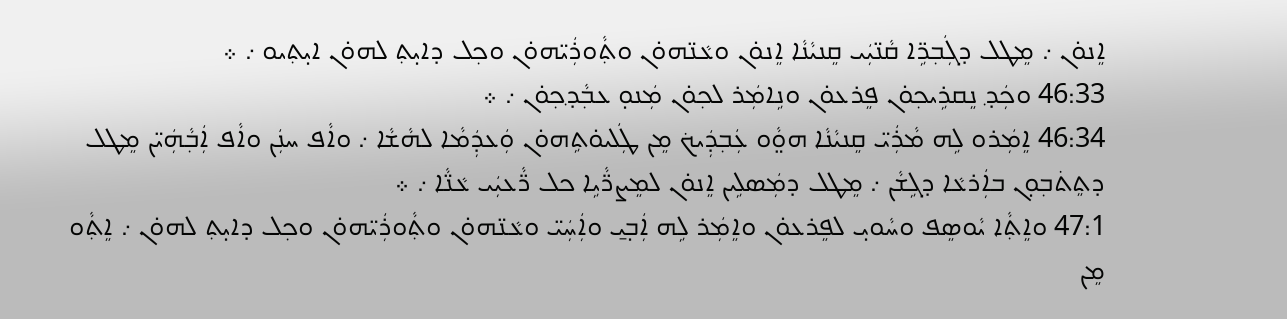ܐܸܢܘ̇ܢ ܇ ܡܸܛܠ ܕܓܲܒ݂ܪܹ̈ܐ ܩܵܢ̈ܝܲܝ ܩܸܢܝܵܢܵܐ ܐܸܢܘ̇ܢ ܘܥܵܢ̈ܗܘ̇ܢ ܘܬ݂ܵܘܪܲܝ̈ܗܘ̇ܢ ܘܟ݂ܠ ܕܐܝ̣ܬ݂ ܠܗܘ̇ܢ ܐܝ̣ܬ݂ܝܘ ܇ ܀
46:33 ܘܟܲܕ݂ ܢܸܩܪܹܝܟ݂ܘ̇ܢ ܦܸܪܥܘ̇ܢ ܘܢܹܐܡܲܪ ܠܟ݂ܘ̇ܢ ܡܲܢܘ̣ ܥܒ݂ܵܕ݂ܟ݂ܘ̇ܢ ܇ ܀
46:34 ܐܸܡܲܪܘ ܠܹܗ ܡܵܪܲܝ̈ ܩܸܢܝܵܢܵܐ ܗܘ̤ܵܘ ܥܲܒ݂ܕܲܝܟ݁ ܡܸܢ ܛܲܠܝܘ̇ܬܹܗܘ̇ܢ ܘܲܥܕܲܡܵܐ ܠܗܵܫܵܐ ܇ ܘܐܵܦ ܚܢܲܢ ܘܐܵܦ ܐܲܒ݂ܵܗܲܝ̈ܢ ܡܸܛܠ ܕܬܸܬ݁ܒ݂ܘ̣ܢ ܒܐܲܪܥܵܐ ܕܓܹܫܵܢ ܇ ܡܸܛܠ ܕܡܲܣܠܹܝܢ ܐܸܢܘ̇ܢ ܠܡܸܨܪ̈ܵܝܹܐ ܟܠ ܪ̈ܵܥܝܲܝ ܥܵܢ̈ܵܐ ܇ ܀
47:1 ܘܐܸܬ݂ܵܐ ܝܵܘܣܸܦ ܘܚܵܘܝ̣ ܠܦܸܪܥܘ̇ܢ ܘܐܸܡܲܪ ܠܹܗ ܐܲܒ̣ܝ̱ ܘܐܲܚܲܝ̈ ܘܥܵܢ̈ܗܘ̇ܢ ܘܬ݂ܵܘܪܲܝ̈ܗܘ̇ܢ ܘܟ݂ܠ ܕܐܝ̣ܬ݂ ܠܗܘ̇ܢ ܇ ܐܸܬ݂ܵܘ ܡܸܢ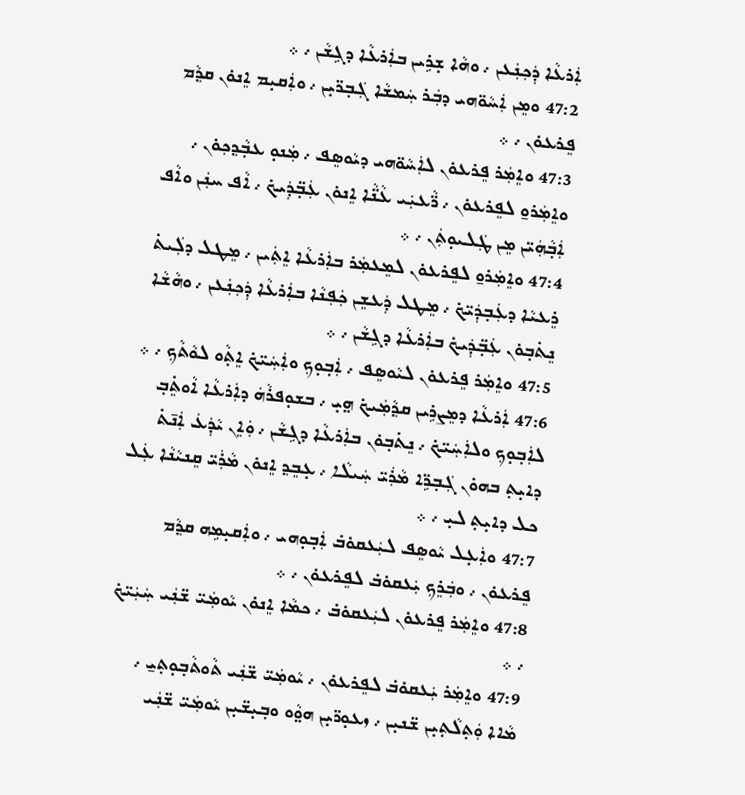ܐܲܪܥܵܐ ܕܲܟ݂ܢܲܥܢ ܇ ܘܗܵܐ ܫ̣ܪܹܝܢ ܒܐܲܪܥܵܐ ܕܓܹܫܵܢ ܇ ܀
47:2 ܘܡܸܢ ܐܲܚܵܘ̈ܗܝ ܕܒܲܪ ܚܲܡܫܵܐ ܓܲܒ݂ܪ̈ܝ̣ܢ ܇ ܘܐܲܩܝ̣ܡ ܐܸܢܘ̇ܢ ܩܕ݂ܵܡ ܦܸܪܥܘ̇ܢ ܇ ܀
47:3 ܘܐܸܡܲܪ ܦܸܪܥܘ̇ܢ ܠܐܲܚܵܘ̈ܗܝ ܕܝܵܘܣܸܦ ܇ ܡܲܢܘ̣ ܥܒ݂ܵܕ݂ܟ݂ܘ̇ܢ ܇ ܘܐܸܡܲܪܘ̱ ܠܦܸܪܥܘ̇ܢ ܇ ܪ̈ܵܥܝܲܝ ܥܵܢ̈ܵܐ ܐܸܢܘ̇ܢ ܥܲܒ݂̈ܕܲܝܟ݁ ܇ ܐܵܦ ܚܢܲܢ ܘܐܵܦ ܐܲܒ݂ܵܗܲܝ̈ܢ ܡܸܢ ܛܲܠܝܘ̣ܬܲܢ ܇ ܀
47:4 ܘܐܸܡܲܪܘ̱ ܠܦܸܪܥܘ̇ܢ ܠܡܸܥܡܲܪ ܒܐܲܪܥܵܐ ܐܸܬܲܝܢ ܇ ܡܸܛܠ ܕܠܲܝܬ݁ ܪܸܥܝܵܐ ܕܥܲܒ݂ܕܲܝ̈ܟ݁ ܇ ܡܸܛܠ ܕܲܥܫܸܢ ܟܲܦ݂ܢܵܐ ܒܐܲܪܥܵܐ ܕܲܟ݂ܢܲܥܢ ܇ ܘܗܵܫܵܐ ܢܸܬ݁ܒ݂ܘ̇ܢ ܥܲܒ݂̈ܕܲܝܟ݁ ܒܐܲܪܥܵܐ ܕܓܹܫܵܢ ܇ ܀
47:5 ܘܐܸܡܲܪ ܦܸܪܥܘ̇ܢ ܠܝܵܘܣܸܦ ܇ ܐܲܒ݂ܘ̣ܟ݂ ܘܐܲܚܲܝ̈ܟ݁ ܐܸܬ݂ܵܘ ܠܘܵܬܵܟ݂ ܇ ܀
47:6 ܐܲܪܥܵܐ ܕܡܸܨܪܹܝܢ ܩܕ݂ܵܡܲܝܟ݁ ܗ̤ܝ̣ ܇ ܒܫܘ̣ܦܪܵܗܿ ܕܐܲܪܥܵܐ ܐܵܘܬܸ݁ܒ݂ ܠܐܲܒ݂ܘ̣ܟ݂ ܘܠܐܲܚܲܝ̈ܟ݁ ܇ ܢܸܬ݁ܒ݂ܘ̇ܢ ܒܐܲܪܥܵܐ ܕܓܹܫܵܢ ܇ ܘܲܐܸܢ ܝܵܕܲܥܿ ܐܲܢ̄ܬ݁ ܕܐܝ̣ܬ݂ ܒܗܘ̇ܢ ܓܲܒ݂ܪܹ̈ܐ ܡܵܪܲܝ̈ ܚܲܝܠܵܐ ܇ ܥ̣ܒܸܕ݂ ܐܸܢܘ̇ܢ ܡܵܪܲܝ̈ ܩܸܢܝܵܢܵܐ ܥܲܠ ܟܠ ܕܐܝ̣ܬ݂ ܠܝ̣ ܇ ܀
47:7 ܘܐܲܥ̣ܠ ܝܵܘܣܸܦ ܠܝܲܥܩܘ̇ܒ݁ ܐܲܒ݂ܘ̣ܗܝ ܇ ܘܐܲܩܝ̣ܡܹܗ ܩܕ݂ܵܡ ܦܸܪܥܘ̇ܢ ܇ ܘܒܲܪܸܟ݂ ܝܲܥܩܘ̇ܒ݁ ܠܦܸܪܥܘ̇ܢ ܇ ܀
47:8 ܘܐܸܡܲܪ ܦܸܪܥܘ̇ܢ ܠܝܲܥܩܘ̇ܒ݁ ܇ ܟܡܵܐ ܐܸܢܘ̇ܢ ܝܵܘܡܲܝ̈ ܫ̈ܢܲܝ ܚܲܝܲܝ̈ܟ݁ ܇ ܀
47:9 ܘܐܸܡܲܪ ܝܲܥܩܘ̇ܒ݁ ܠܦܸܪܥܘ̇ܢ ܇ ܝܵܘܡܲܝ̈ ܫ̈ܢܲܝ ܬܵܘܬܵܒ݂ܘ̣ܬ݂ܝ̱ ܇ ܡܵܐܐ ܘܲܬ݂ܠܵܬ݂ܝ̣ܢ ܫ̈ܢܝ̣ܢ ܇ ܙܥܘ̣ܪ̈ܝ̣ܢ ܗܘ̤ܵܘ ܘܒ݂ܝ̣ܫ̈ܝ̣ܢ ܝܵܘܡܲܝ̈ ܫ̈ܢܲܝ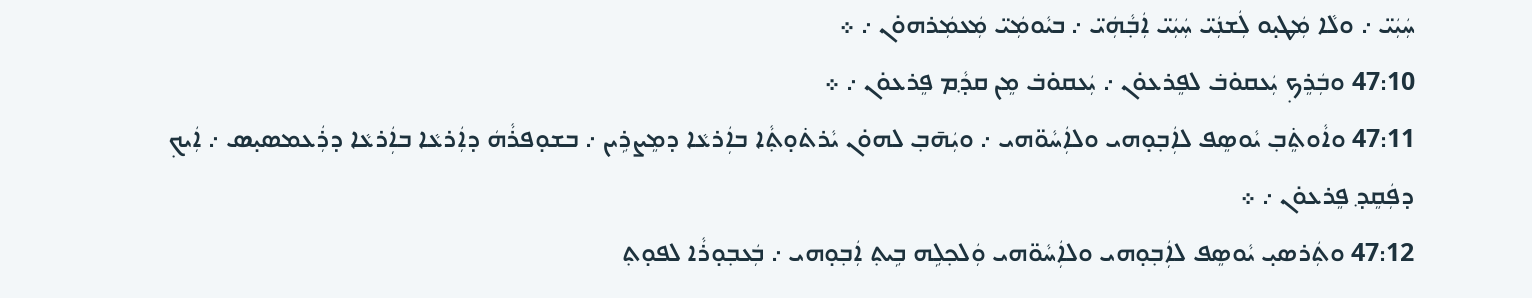ܚܲܝܲܝ̈ ܇ ܘܠܵܐ ܡܲܛܝ̣ܘ ܠܲܫܢܲܝ̈ ܚܲܝܲܝ̈ ܐܲܒ݂ܵܗܲܝ̈ ܇ ܒܝܵܘܡܲܝ̈ ܡܲܥܡܲܪܗܘ̇ܢ ܇ ܀
47:10 ܘܒܲܪܸܟ݂ ܝܲܥܩܘ̇ܒ݁ ܠܦܸܪܥܘ̇ܢ ܇ ܝܲܥܩܘ̇ܒ݁ ܡܸܢ ܩܕ݂ܵܡ ܦܸܪܥܘ̇ܢ ܇ ܀
47:11 ܘܐܵܘܬܸ݁ܒ݂ ܝܵܘܣܸܦ ܠܐܲܒ݂ܘ̣ܗܝ ܘܠܐܲܚܵܘ̈ܗܝ ܇ ܘܝܲܗ̄ܒ݂ ܠܗܘ̇ܢ ܝܵܪܬ݁ܘ̣ܬ݂ܵܐ ܒܐܲܪܥܵܐ ܕܡܸܨܪܹܝܢ ܇ ܒܫܘ̣ܦܪܵܗܿ ܕܐܲܪܥܵܐ ܒܐܲܪܥܵܐ ܕܪܲܥܡܣܝ̣ܣ ܇ ܐܲܝܟ݂ ܕܦܲܩܸܕ݂ ܦܸܪܥܘ̇ܢ ܇ ܀
47:12 ܘܬܲܪܣܝ̣ ܝܵܘܣܸܦ ܠܐܲܒ݂ܘ̣ܗܝ ܘܠܐܲܚܵܘ̈ܗܝ ܘܲܠܟ݂ܠܹܗ ܒܹܝܬ݂ ܐܲܒ݂ܘ̣ܗܝ ܇ ܒܲܥܒ݂ܘ̣ܪܵܐ ܠܦܘ̣ܬ݂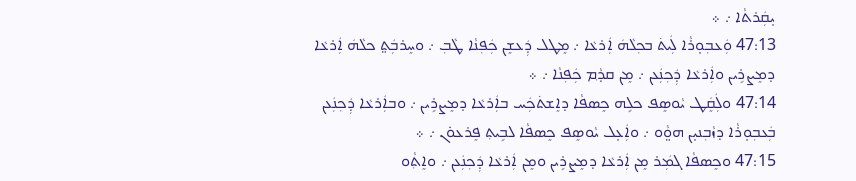ܝ̣ܩܲܪܬܵܐ ܇ ܀
47:13 ܘܲܥܒ݂ܘ̣ܪܵܐ ܠܲܝܬ݁ ܒܟ݂ܠܵܗܿ ܐܲܪܥܵܐ ܇ ܡܸܛܠ ܕܲܥܫܸܢ ܟܲܦ݂ܢܵܐ ܛܵܒ݂ ܇ ܘܚܸܪܒܲܬ̤ ܟܠܵܗܿ ܐܲܪܥܵܐ ܕܡܸܨܪܹܝܢ ܘܐܲܪܥܵܐ ܕܲܟ݂ܢܲܥܢ ܇ ܡܸܢ ܩܕ݂ܵܡ ܟܲܦ݂ܢܵܐ ܇ ܀
47:14 ܘܠܲܩܸܿܛ ܝܵܘܣܸܦ ܟܠܹܗ ܟܸܣܦܵܐ ܕܐܸܫܬ݁ܟܲܚ ܒܐܲܪܥܵܐ ܕܡܸܨܪܹܝܢ ܇ ܘܒܐܲܪܥܵܐ ܕܲܟ݂ܢܲܥܢ ܒܲܥܒ݂ܘ̣ܪܵܐ ܕܙܵܒ݂ܢܝ̣ܢ ܗܘ̤ܵܘ ܇ ܘܐܲܥ̣ܠ ܝܵܘܣܸܦ ܟܸܣܦܵܐ ܠܒܹܝܬ݂ ܦܸܪܥܘ̇ܢ ܇ ܀
47:15 ܘܟܸܣܦܵܐ ܓܡܲܪ ܡܸܢ ܐܲܪܥܵܐ ܕܡܸܨܪܹܝܢ ܘܡܸܢ ܐܲܪܥܵܐ ܕܲܟ݂ܢܲܥܢ ܇ ܘܐܸܬ݂ܵܘ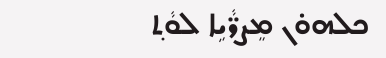ܟܠܗܘ̇ܢ ܡܸܨܪ̈ܵܝܹܐ ܠܘܵܬ݂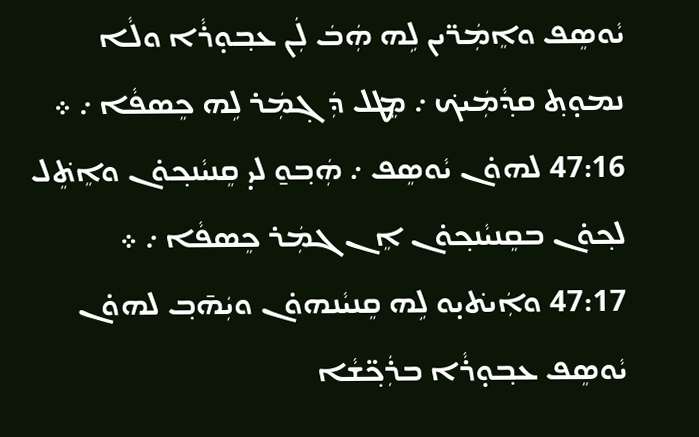ܝܵܘܣܸܦ ܘܐܸܡܲܪ̈ܝܢ ܠܹܗ ܗܲܒܿ ܠܲܢ ܥܒ݂ܘ̣ܪܵܐ ܘܠܵܐ ܢܡܘ̣ܬ݂ ܩܕ݂ܵܡܲܝܟ݁ ܇ ܡܸܛܠ ܕܲܓ݂ܡܲܪ ܠܹܗ ܟܸܣܦܵܐ ܇ ܀
47:16 ܠܗܘ̇ܢ ܝܵܘܣܸܦ ܇ ܗܲܒ݂ܘ̱ ܠܝ̣ ܩܸܢܝܵܢܟ݂ܘ̇ܢ ܘܐܸܬܸ݁ܠ ܠܟ݂ܘ̇ܢ ܒܩܸܢܝܵܢܟ݂ܘ̇ܢ ܐܸܢ ܓܡܲܪ ܟܸܣܦܵܐ ܇ ܀
47:17 ܘܐܲܝܬ݁ܝ̣ܘ ܠܹܗ ܩܸܢܝܵܢܗܘ̇ܢ ܘܝܲܗ̄ܒ݂ ܠܗܘ̇ܢ ܝܵܘܣܸܦ ܥܒ݂ܘ̣ܪܵܐ ܒܪܲܟ݂̈ܫܵܐ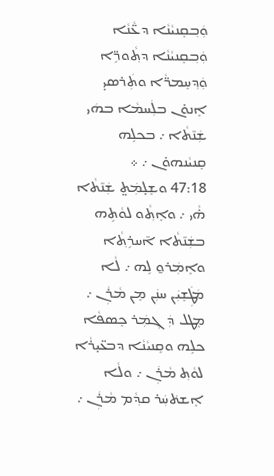ܘܲܒ݂ܩܸܢܝܵܢܵܐ ܕܥ̈ܵܢܵܐ ܘܲܒ݂ܩܸܢܝܵܢܵܐ ܕܬ݂ܵܘܪܹ̈ܐ ܘܲܕ݂ܚܸܡܪ̈ܵܐ ܘܬܲܪܣܝ̣ ܐܸܢܘ̇ܢ ܒܠܲܚܡܵܐ ܒܗܿܝ ܫܲܢ̄ܬܵܐ ܇ ܒܟܠܹܗ ܩܸܢܝܵܢܗܘ̇ܢ ܇ ܀
47:18 ܘܫܸܠ̣ܡܲܬ̤ ܫܲܢ̄ܬܵܐ ܗ̇ܵܝ ܇ ܘܐܸܬ݂ܵܘ ܠܘܵܬܹܗ ܒܫܲܢ̄ܬܵܐ ܐ̄ܚܪܹܬ݂ܵܐ ܘܐܸܡܲܪܘ̱ ܠܹܗ ܇ ܠܵܐ ܡܿܛܲܫܸܝܲܢ ܚܢܲܢ ܡܸܢ ܡܵܪܲܢ ܇ ܡܸܛܠ ܕܲܓ݂ܡܲܪ ܟܸܣܦܵܐ ܟܠܹܗ ܘܩܸܢܝܵܢܵܐ ܕܒܥ̈ܝ̣ܪܵܐ ܠܘܵܬ݂ ܡܵܪܲܢ ܇ ܘܠܵܐ ܐܸܫܬ݁ܚܲܪ ܩܕ݂ܵܡ ܡܵܪܲܢ ܇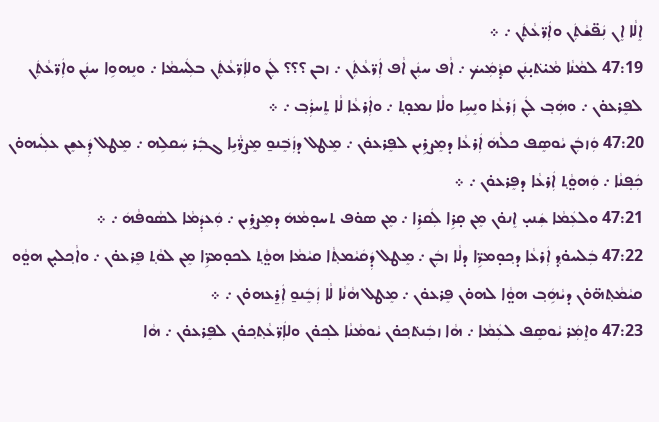ܐܸܠܵܐ ܐܸܢ ܢܲܦ̈ܫܵܬܲܢ ܘܐܲܪ̈ܥܵܬܲܢ ܇ ܀
47:19 ܠܡܵܢܵܐ ܡܵܝ̇ܬ݁ܝ̣ܢܲܢ ܩܕ݂ܵܡܲܝܟ݁ ܇ ܐܵܦ ܚܢܲܢ ܐܵܦ ܐܲܪ̈ܥܵܬܲܢ ܇ ܙܒܢ ؟؟؟ ܠܲܢ ܘܠܐܲܪ̈ܥܵܬܲܢ ܒܠܲܚܡܵܐ ܇ ܘܢܸܗܘܹܐ ܚܢܲܢ ܘܐܲܪ̈ܥܵܬܲܢ ܠܦܸܪܥܘ̇ܢ ܇ ܘܗܲܒ݂ ܠܲܢ ܙܲܪܥܵܐ ܘܢܸܚܹܐ ܘܠܵܐ ܢܡܘ̣ܬ݂ ܇ ܘܐܲܪܥܵܐ ܠܵܐ ܬܸܚܪܲܒ݂ ܇ ܀
47:20 ܘܲܙܒܲܢ ܝܵܘܣܸܦ ܟܠܵܗܿ ܐܲܪܥܵܐ ܕܡܸܨܪܹܝܢ ܠܦܸܪܥܘ̇ܢ ܇ ܡܸܛܠ ܕܙܲܒܸ݁ܢܘ̱ ܡܸܨܪ̈ܵܝܹܐ ܓܒܲܪ ܚܲܩܠܹܗ ܇ ܡܸܛܠ ܕܲܥܫܸܢ ܥܠܲܝܗܘ̇ܢ ܟܲܦ݂ܢܵܐ ܇ ܘܲܗܘ̤ܵܬ݂ ܐܲܪܥܵܐ ܕܦܸܪܥܘ̇ܢ ܇ ܀
47:21 ܘܠܥܲܡܵܐ ܫܲܢܝ̣ ܐܸܢܘ̇ܢ ܡܸܢ ܩ̣ܪܹܐ ܠܲܩܪܹܐ ܇ ܡܸܢ ܣܘ̇ܦ ܬܚܘ̣ܡܵܗܿ ܕܡܸܨܪܹܝܢ ܇ ܘܲܥܕܲܡܵܐ ܠܣܵܘܦܵܗܿ ܇ ܀
47:22 ܒܲܠܚܘ̇ܕ݂ ܐܲܪܥܵܐ ܕܟ݂ܘ̣ܡܪܹ̈ܐ ܕܠܵܐ ܙܒܲܢ ܇ ܡܸܛܠ ܕܲܩܿܝܵܡܬ݂ܵܐ ܩܝܵܡܵܐ ܗܘ̤ܵܬ݂ ܠܟܘ̣ܡܪܹ̈ܐ ܡܸܢ ܠܘܵܬ݂ ܦܸܪܥܘ̇ܢ ܇ ܘܐܵܟ݂ܠܝ̣ܢ ܗܘ̤ܵܘ ܩܝܵܡܵܬ݂ܗ̈ܘ̇ܢ ܕܝܵܗܹܿܒ݂ ܗܘ̤ܵܐ ܠܗܘ̇ܢ ܦܸܪܥܘ̇ܢ ܇ ܡܸܛܠ ܗܵܢܵܐ ܠܵܐ ܙܲܒܸܿܢܘ̱ ܐܲܪ̱ܥܗܘ̇ܢ ܇ ܀
47:23 ܘܐܸܡܲܪ ܝܵܘܣܸܦ ܠܥܲܡܵܐ ܇ ܗܵܐ ܙܒܲܢܬ݁ܟ݂ܘ̇ܢ ܝܵܘܡܵܢܵܐ ܠܟ݂ܘ̇ܢ ܘܠܐܲܪ̈ܥܵܬ݂ܟ݂ܘ̇ܢ ܠܦܸܪܥܘ̇ܢ ܇ ܗܵܐ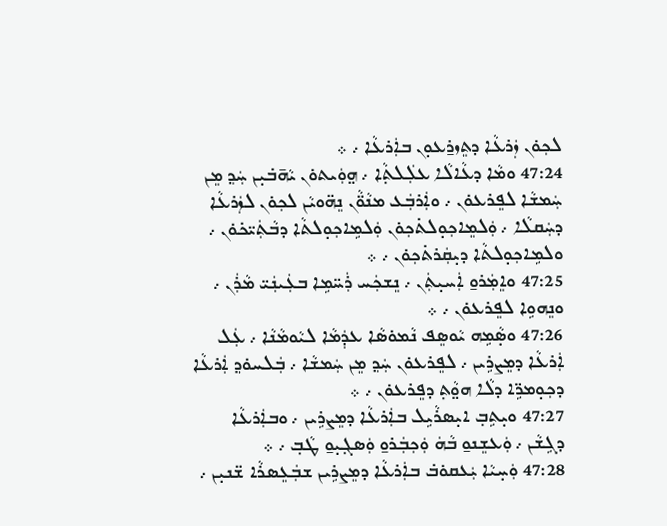ܠܟ݂ܘ̇ܢ ܙܲܪܥܵܐ ܕܬܸܙܪ̱ܥܘ̣ܢ ܒܐܲܪܥܵܐ ܇ ܀
47:24 ܘܡܵܐ ܕܥܵܐܠܵܐ ܥܠܲܠܬ݂ܵܐ ܇ ܗ̤ܘܲܝܬܘ̇ܢ ܝܵܗ̄ܒ݁ܝ̣ܢ ܚܲܕ݂ ܡܸܢ ܚܲܡܫܵܐ ܠܦܸܪܥܘ̇ܢ ܇ ܘܐܲܪܒܲܥ ܡܢܵܘ̈ܵܢ ܢܸܗ̈ܘܝܵܢ ܠܟ݂ܘ̇ܢ ܠܙܲܪܥܵܐ ܕܚܲܩܠܵܐ ܇ ܘܲܠܡܸܐܟ݂ܘ̣ܠܬ݁ܟ݂ܘ̇ܢ ܘܲܠܡܹܐܟ݂ܘ̣ܠܬܵܐ ܕܒܵܬܲܝ̈ܟ݁ܘ̇ܢ ܇ ܘܠܡܹܐܟ݂ܘ̣ܠܬܵܐ ܕܝ̣ܩܲܪܬ݁ܟ݂ܘ̇ܢ ܇ ܀
47:25 ܘܐܸܡܲܪܘ̱ ܐܲܚܝ̣ܬܲܢ ܇ ܢܸܫܟܲܚ ܪܲܚ̈ܡܹܐ ܒܥܲܝܢܲܝ̈ ܡܵܪܲܢ ܇ ܘܢܸܗܘܹܐ ܠܦܸܪܥܘ̇ܢ ܇ ܀
47:26 ܘܣ̣ܵܡܹܗ ܝܵܘܣܸܦ ܢܵܡܘ̇ܣܵܐ ܥܕܲܡܵܐ ܠܝܵܘܡܵܢܵܐ ܇ ܥܲܠ ܐܲܪܥܵܐ ܕܡܸܨܪܹܝܢ ܇ ܠܦܸܪܥܘ̇ܢ ܚܲܕ݂ ܡܸܢ ܚܲܡܫܵܐ ܇ ܒܲܠܚܘ̇ܕ݂ ܐܲܪܥܵܐ ܕܟ݂ܘ̣ܡܪܹ̈ܐ ܕܠܵܐ ܗܘ̤ܵܬ݂ ܕܦܸܪܥܘ̇ܢ ܇ ܀
47:27 ܘܝ̣ܬܹܒ݂ ܐܝ̣ܣܪܵܝܹܠ ܒܐܲܪܥܵܐ ܕܡܸܨܪܹܝܢ ܇ ܘܒܐܲܪܥܵܐ ܕܓܹܫܵܢ ܇ ܘܲܥܫܸܢܘ̱ ܒܵܗܿ ܘܲܟ݂ܒܲܪܘ̱ ܘܲܣܓ݂ܝ̣ܘ̱ ܛܵܒ݂ ܇ ܀
47:28 ܘܲܚ̣ܝܵܐ ܝܲܥܩܘ̇ܒ݁ ܒܐܲܪܥܵܐ ܕܡܸܨܪܹܝܢ ܫܒܲܥܸܣܪܵܐ ܫ̈ܢܝ̣ܢ ܇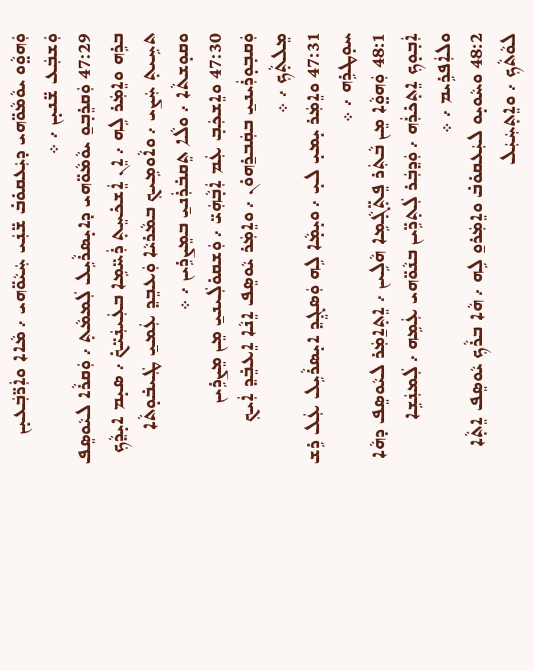ܘܲܗܘ̤ܵܘ ܝܘܵܡܵܘ̈ܗܝ ܕܝܲܥܩܘ̇ܒ݁ ܫ̈ܢܲܝ ܚܲܝܵܘ̈ܗܝ ܇ ܡܵܐܐ ܘܐܲܪ̈ܒܲܥܝ̣ܢ ܘܲܫܒܲܥ ܫ̈ܢܝ̣ܢ ܇ ܀
47:29 ܘܲܩܪܸܒ݂ܘ̱ ܝܘܵܡܵܘ̈ܗܝ ܕܐܝ̣ܣܪܵܝܹܠ ܠܲܡܡܵܬ݂ ܇ ܘܲܩܪܵܐ ܠܝܵܘܣܸܦ ܒܪܹܗ ܘܐܸܡܲܪ ܠܹܗ ܇ ܐܸܢ ܐܸܿܫܟ݁ܚܸܬ݂ ܪܲܚ̈ܡܹܐ ܒܥܲܝܢܲܝ̈ܟ݁ ܇ ܣܝ̣ܡ ܐܝ̣ܕ݂ܵܟ݂ ܬܚܹܝܬ݂ ܚܲܨܝ ܇ ܘܐܵܘܡܹܝܟ݂ ܒܡܵܪܝܵܐ ܘܲܥܒܸܕ݂ ܥܲܡܝ̱ ܛܲܝܒ݁ܘ̣ܬܵܐ ܘܩܘ̣ܫܬܵܐ ܇ ܘܠܵܐ ܬܸܩܒ݁ܪܲܢܝ̱ ܒܡܸܨܪܹܝܢ ܇ ܀
47:30 ܘܐܸܫܟܲܒ݂ ܥܲܡ ܐܲܒ݂ܵܗܲܝ̈ ܇ ܘܲܫܩܘ̇ܠܲܝܢܝ̱ ܡܸܢ ܡܸܨܪܹܝܢ ܘܲܩܒ݂ܘ̣ܪܲܝܢܝ̱ ܒܩܲܒܪ̱ܗܘ̇ܢ ܇ ܘܐܸܡܲܪ ܝܵܘܣܸܦ ܐܸܢܵܐ ܐܸܥܒܸ݁ܕ݂ ܐܲܝܟ݂ ܡܸܠܬ݂ܵܟ݂ ܇ ܀
47:31 ܘܐܸܡܲܪ ܝ̣ܡܝ̣ ܠܝ̣ ܇ ܘܝ̣ܡ̣ܵܐ ܠܹܗ ܘܲܣܓ݂ܸܕ݂ ܐܝ̣ܣܪܵܝܹܠ ܥܲܠ ܪܹܫ ܚܘ̣ܛܪܹܗ ܇ ܀
48:1 ܘܲܗܘ̤ܵܐ ܡܸܢ ܒܵܬܲܪ ܦܸܬ݂̈ܓ݂ܵܡܹܐ ܗܵܠܹܝܢ ܇ ܐܸܬ݂ܐ̱ܡܲܪ ܠܝܵܘܣܸܦ ܕܗܵܐ ܐܲܒ݂ܘ̣ܟ݂ ܐܸܬ݂ܟ݁ܪܲܗ ܇ ܘܲܕ݂ܒܲܪ ܠܲܬ݂ܪܹ̈ܝܢ ܒܢܵܘ̈ܗܝ ܥܲܡܹܗ ܇ ܠܲܡܢܲܫܹܐ ܘܠܐܲܦܪܹܝܡ ܇ ܀
48:2 ܘܚܵܘܝ̣ܘ ܠܝܲܥܩܘ̇ܒ݁ ܘܐܸܡܲܪܘ̱ ܠܹܗ ܇ ܗܵܐ ܒܪܵܟ݂ ܝܵܘܣܸܦ ܐܸܬ݂ܵܐ ܠܘܵܬܵܟ݂ ܇ ܘܐܸܬ݂ܚܲܝܲܠ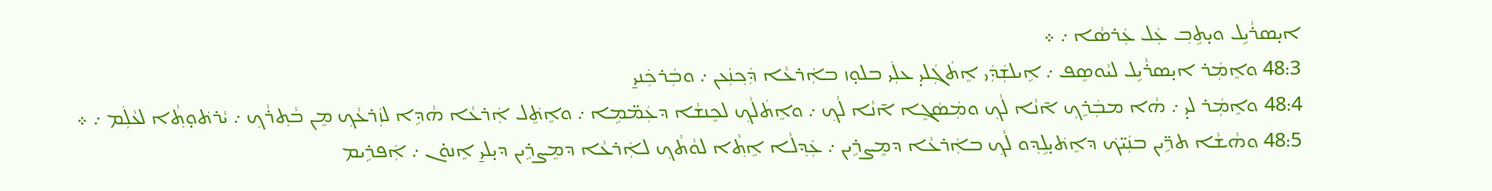ܐܝ̣ܣܪܵܝܹܠ ܘܝ̣ܬܹܒ݂ ܥܲܠ ܥܲܪܣܵܐ ܇ ܀
48:3 ܘܐܸܡܲܪ ܐܝ̣ܣܪܵܝܹܠ ܠܝܵܘܣܸܦ ܇ ܐܹܝܠܫܲܕܲܝ ܐܸܬܿܓܲܠܝ̣ ܥܠܲܝ ܒܠܘ̣ܙ ܒܐܲܪܥܵܐ ܕܲܟ݂ܢܲܥܢ ܇ ܘܒܲܪܟܲܢܝ̱
48:4 ܘܐܸܡܲܪ ܠܝ̣ ܇ ܗܵܐ ܡܒܲܪܸܟ݂ ܐ̄ܢܵܐ ܠܵܟ݂ ܘܡܲܣܿܓܸܐ ܐ̄ܢܵܐ ܠܵܟ݂ ܇ ܘܐܸܬܿܠܵܟ݂ ܠܟܸܢܫܵܐ ܕܥܲܡ̈ܡܹܐ ܇ ܘܐܸܬܸ݁ܠ ܐܲܪܥܵܐ ܗܵܕܹܐ ܠܙܲܪܥܵܟ݂ ܡܸܢ ܒܵܬ݂ܪܵܟ݂ ܇ ܝܵܪܬ݁ܘ̣ܬ݂ܵܐ ܠܥܵܠܲܡ ܇ ܀
48:5 ܘܗܵܫܵܐ ܬܪܹ̈ܝܢ ܒܢܲܝ̈ܟ݁ ܕܐܸܬ݁ܝ̣ܠܹܕ݂ܘ ܠܵܟ݂ ܒܐܲܪܥܵܐ ܕܡܸܨܪܹܝܢ ܇ ܥܲܕ݂ܠܵܐ ܐܸܬ݂ܵܐ ܠܘܵܬܵܟ݂ ܠܐܲܪܥܵܐ ܕܡܸܨܪܹܝܢ ܕܝ̣ܠܝ̱ ܐܸܢܘ̇ܢ ܇ ܐܲܦܪܹܝܡ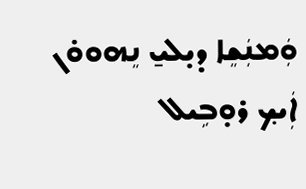ܘܲܡܢܲܫܸܐ ܕܝ̣ܠܝ̱ ܢܸܗܘܘ̇ܢ ܐܲܝܟ݂ ܪܘ̣ܒܹܝܠ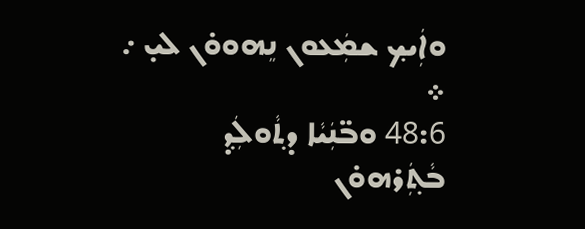ܘܐܲܝܟ݂ ܫܡܲܥܘܢ ܢܸܗܘܘ̇ܢ ܠܝ̣ ܇ ܀
48:6 ܘܒ̈ܢܲܝܵܐ ܕܬ݂ܵܘܠܲܕ݂ ܒܵܬ݂ܲܪܗܘ̇ܢ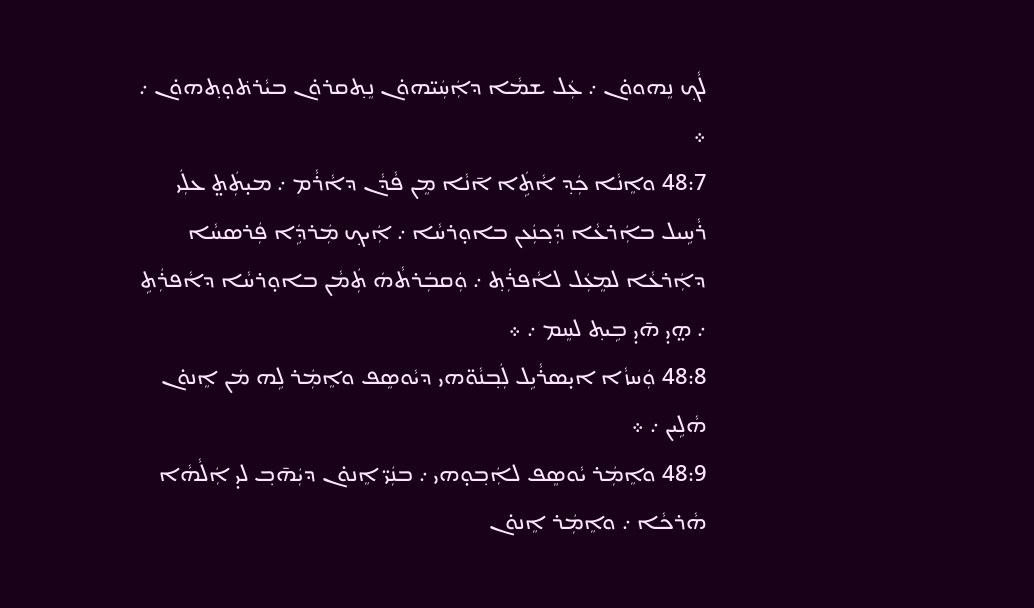ܠܵܟ݂ ܢܸܗܘܘ̇ܢ ܇ ܥܲܠ ܫܡܵܐ ܕܐܲܚܲܝ̈ܗܘ̇ܢ ܢܸܬ݂ܩܪܘ̇ܢ ܒܝܵܪܬ݁ܘ̣ܬ݂ܗܘ̇ܢ ܇ ܀
48:7 ܘܐܸܢܵܐ ܟܲܕ݂ ܐܵܬܹܿܐ ܐ̄ܢܵܐ ܡܸܢ ܦܵܕܵܢ ܕܐܵܪܵܡ ܇ ܡܝ̣ܬܲܬ̤ ܥܠܲܝ ܪܵܚܹܝܠ ܒܐܲܪܥܵܐ ܕܲܟ݂ܢܲܥܢ ܒܐܘ̣ܪܚܵܐ ܇ ܐܲܝܟ݂ ܡܲܪܕܹܿܐ ܦܲܪܣܚܵܐ ܕܐܲܪܥܵܐ ܠܡܸܥܲܠ ܠܐܵܦܪܲܬ݂ ܇ ܘܲܩܒܲܪܬܵܗܿ ܬܲܡܵܢ ܒܐܘ̣ܪܚܵܐ ܕܐܵܦܪܲܬܹ ܇ ܗ̤ܝ̣ ܗ̄ܝ̣ ܒܹܝܬ݂ ܠܚܸܡ ܇ ܀
48:8 ܘܲܚܙܵܐ ܐܝ̣ܣܪܵܝܹܠ ܠܲܒ݂ܢܵܘ̈ܗܝ ܕܝܵܘܣܸܦ ܘܐܸܡܲܪ ܠܹܗ ܡܿܢ ܐܸܢܘ̇ܢ ܗܵܠܹܝܢ ܇ ܀
48:9 ܘܐܸܡܲܪ ܝܵܘܣܸܦ ܠܐܲܒ݂ܘ̣ܗܝ ܇ ܒܢܲܝ̈ ܐܸܢܘ̇ܢ ܕܝܲܗ̄ܒ݂ ܠܝ̣ ܐܲܠܵܗܵܐ ܗܵܪܟܵܐ ܇ ܘܐܸܡܲܪ ܐܸܢܘ̇ܢ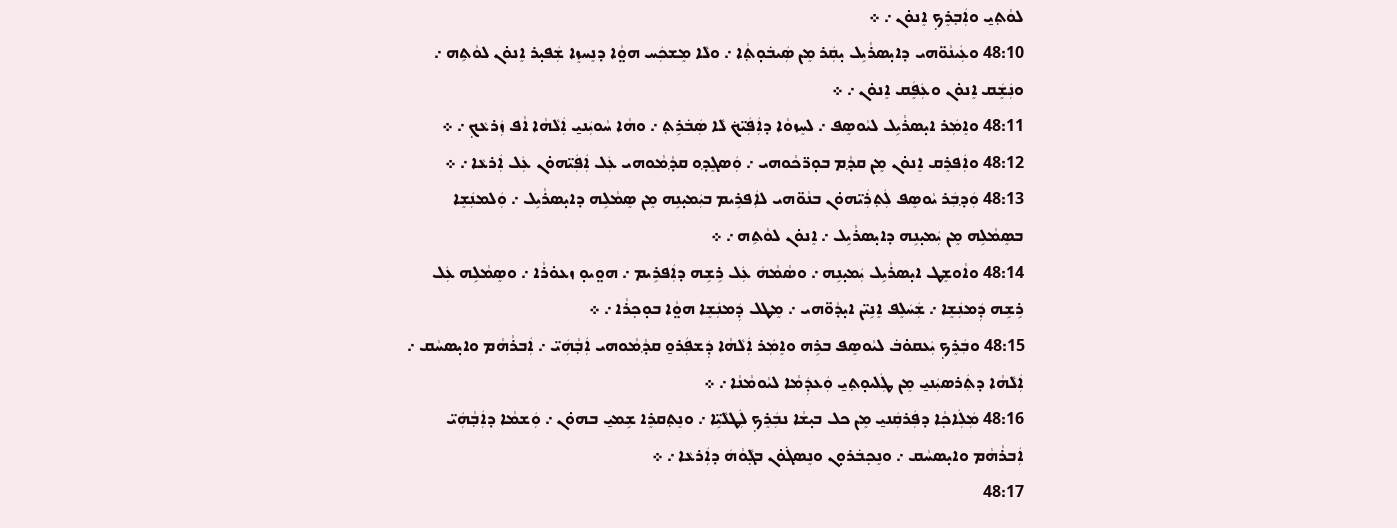ܠܘܵܬ݂ܝ̱ ܘܐܲܒ݂ܪܸܟ݂ ܐܸܢܘ̇ܢ ܇ ܀
48:10 ܘܥܲܝܢܵܘ̈ܗܝ ܕܐܝ̣ܣܪܵܝܹܠ ܝ̣ܩܲܪ ܡܸܢ ܣܲܝܒ݁ܘ̣ܬ݂ܵܐ ܇ ܘܠܵܐ ܡܸܫܟܲܚ ܗܘ̤ܵܐ ܕܢܸܚܙܸܐ ܫܲܦܝ̣ܪ ܐܸܢܘ̇ܢ ܠܘܵܬܹܗ ܇ ܘܢܲܫܸܿܩ ܐܸܢܘ̇ܢ ܘܥܲܦܸܿܩ ܐܸܢܘ̇ܢ ܇ ܀
48:11 ܘܐܸܡܲܪ ܐܝ̣ܣܪܵܝܹܠ ܠܝܵܘܣܸܦ ܇ ܠܚܸܙܘܵܐ ܕܐܲܦܲܝ̈ܟ݁ ܠܵܐ ܣܲܒ݁ܪܹܬ݂ ܇ ܘܗܵܐ ܚܵܘܝܲܢܝ̱ ܐܲܠܵܗܵܐ ܐܵܦ ܙܲܪܥܵܟ݂ ܇ ܀
48:12 ܘܐܲܦܪܸܩ ܐܸܢܘ̇ܢ ܡܸܢ ܩܕ݂ܵܡ ܒܘ̣ܪ̈ܟܵܘܗܝ ܇ ܘܲܣܓܸܕ݂ܘ ܩܕ݂ܵܡܵܘܗܝ ܥܲܠ ܐܲܦܲܝ̈ܗܘ̇ܢ ܥܲܠ ܐܲܪܥܵܐ ܇ ܀
48:13 ܘܲܕ݂ܒܲܪ ܝܵܘܣܸܦ ܠܲܬ݂ܪܲܝ̈ܗܘ̇ܢ ܒܢܵܘ̈ܗܝ ܠܐܲܦܪܹܝܡ ܒܝܲܡܝ̣ܢܹܗ ܡܸܢ ܣܸܡܵܠܹܗ ܕܐܝ̣ܣܪܵܝܹܠ ܇ ܘܲܠܡܢܲܫܸܐ ܒܣܸܡܵܠܹܗ ܡܸܢ ܝܲܡܝ̣ܢܹܗ ܕܐܝ̣ܣܪܵܝܹܠ ܇ ܐܸܢܘ̇ܢ ܠܘܵܬܹܗ ܇ ܀
48:14 ܘܐܵܘܫܸܛ ܐܝ̣ܣܪܵܝܹܠ ܝܲܡܝ̣ܢܹܗ ܇ ܘܣܵܡܵܗܿ ܥܲܠ ܪܹܫܹܗ ܕܐܲܦܪܹܝܡ ܇ ܗܘ̤ܝܘ̣ ܙܥܘ̇ܪܵܐ ܇ ܘܣܸܡܵܠܹܗ ܥܲܠ ܪܹܫܹܗ ܕܲܡܢܲܫܸܐ ܇ ܫܲܚܿܠܸܦ ܐܸܢܹܝ̈ܢ ܐܝ̣ܕܵܘ̈ܗܝ ܇ ܡܸܛܠ ܕܲܡܢܲܫܸܐ ܗܘ̤ܵܐ ܒܘ̣ܟ݂ܪܵܐ ܇ ܀
48:15 ܘܒܲܪܸܟ݂ ܝܲܥܩܘ̇ܒ݁ ܠܝܵܘܣܸܦ ܒܪܹܗ ܘܐܸܡܲܪ ܐܲܠܵܗܵܐ ܕܲܫܦܲܪܘ̱ ܩܕ݂ܵܡܵܘܗܝ ܐܲܒ݂ܵܗܲܝ̈ ܇ ܐܲܒܪܵܗܵܡ ܘܐܝ̣ܣܚܵܩ ܇ ܐܲܠܵܗܵܐ ܕܬܲܪܣܝܲܢܝ̱ ܡܸܢ ܛܲܠܝܘ̣ܬ݂ܝ̱ ܘܲܥܕܲܡܵܐ ܠܝܵܘܡܵܢܵܐ ܇ ܀
48:16 ܡܲܠܲܐܟ݂ܵܐ ܕܦܲܪܩܲܢܝ̱ ܡܸܢ ܟܠ ܒܝ̣ܫܵܐ ܢܒܲܪܸܟ݂ ܠܲܛܠܵܝܹ̈ܐ ܇ ܘܢܸܬ݂ܩܪܸܐ ܫܹܡܝ̱ ܒܗܘ̇ܢ ܇ ܘܲܫܡܵܐ ܕܐܲܒ݂ܵܗܲܝ̈ ܐܲܒܪܵܗܵܡ ܘܐܝ̣ܣܚܵܩ ܇ ܘܢܸܟ݂ܒ݁ܪܘ̣ܢ ܘܢܸܣܓ݁ܘ̇ܢ ܒܓ݂ܵܘܵܗܿ ܕܐܲܪܥܵܐ ܇ ܀
48:17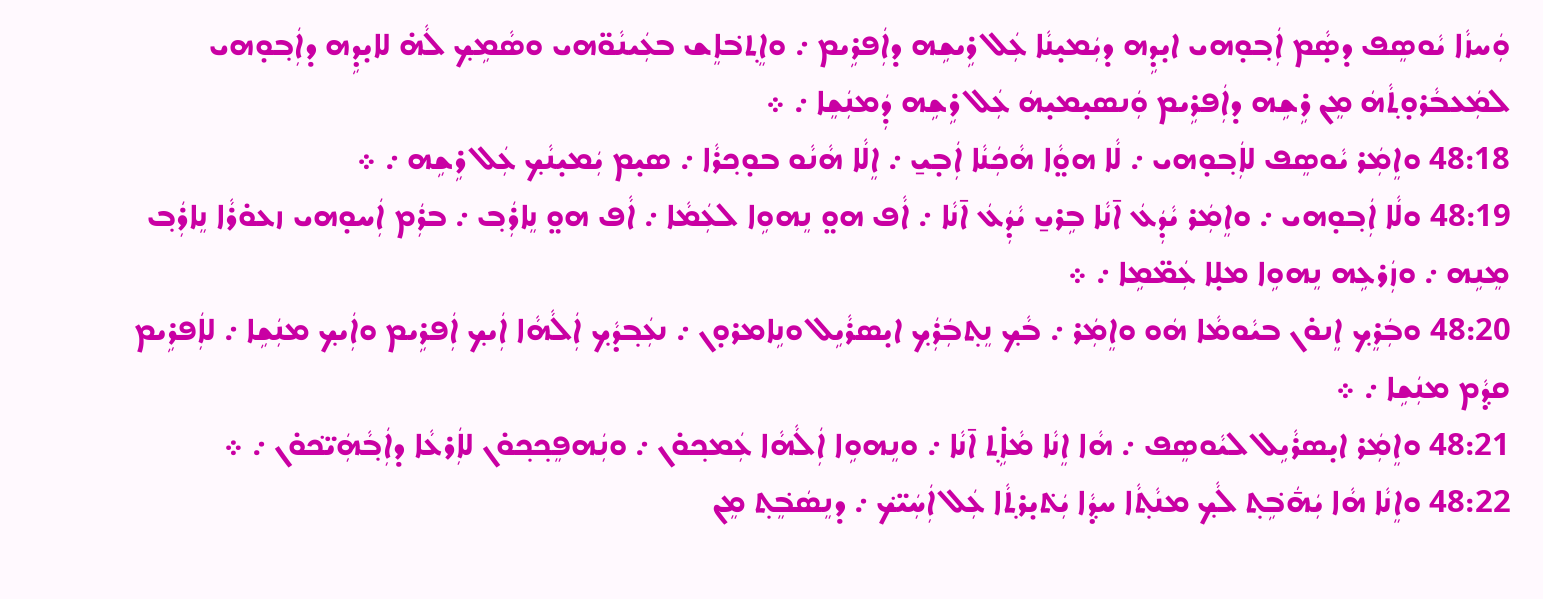ܘܲܚܙܵܐ ܝܵܘܣܸܦ ܕܣ̣ܵܡ ܐܲܒ݂ܘ̣ܗܝ ܐܝ̣ܕܹܗ ܕܝܲܡܝ̣ܢܵܐ ܥܲܠ ܪܹܝܫܹܗ ܕܐܲܦܪܹܝܡ ܇ ܘܐܸܬ݂ܒ݁ܐܸܫ ܒܥܲܝܢܵܘ̈ܗܝ ܘܣܵܡܹܟ݂ ܠܵܗ̇ ܠܐܝ̣ܕܹܗ ܕܐܲܒ݂ܘ̣ܗܝ ܠܡܲܥܒܵܪܘ̣ܬ݂ܵܗܿ ܡܸܢ ܪܹܫܹܗ ܕܐܲܦܪܹܝܡ ܘܲܢܣܝ̣ܡܝ̣ܗܿ ܥܲܠ ܪܹܫܹܗ ܕܲܡܢܲܫܸܐ ܇ ܀
48:18 ܘܐܸܡܲܪ ܝܵܘܣܸܦ ܠܐܲܒ݂ܘ̣ܗܝ ܇ ܠܵܐ ܗܘ̤ܵܐ ܗܵܟܲܢܵܐ ܐܲܒ̣ܝ̱ ܇ ܐܸܠܵܐ ܗܵܢܵܘ ܒܘ̣ܟ݂ܪܵܐ ܇ ܣܝ̣ܡ ܝܲܡܝ̣ܢܵܟ݂ ܥܲܠ ܪܹܫܹܗ ܇ ܀
48:19 ܘܠܵܐ ܐܲܒ݂ܘ̣ܗܝ ܇ ܘܐܸܡܲܪ ܝܵܕܲܥܿ ܐ̄ܢܵܐ ܒܹܪܝ̱ ܝܵܕܲܥܿ ܐ̄ܢܵܐ ܇ ܐܵܦ ܗܘ̤ ܢܸܗܘܹܐ ܠܥܲܡܵܐ ܇ ܐܵܦ ܗܘ̤ ܢܸܐܪܲܒ݂ ܇ ܒܪܲܡ ܐܲܚܘ̣ܗܝ ܙܥܘ̇ܪܵܐ ܢܸܐܪܲܒ݂ ܡܸܢܹܗ ܇ ܘܙܲܪܥܹܗ ܢܸܗܘܹܐ ܡܠ̣ܐ ܥܲܡ̈ܡܹܐ ܇ ܀
48:20 ܘܒܲܪܸܟ݂ ܐܸܢܘ̇ܢ ܒܝܵܘܡܵܐ ܗܿܘ ܘܐܸܡܲܪ ܇ ܒܵܟ݂ ܢܸܬ݂ܒܲܪܲܟ݂ ܐܝ̣ܣܪܵܝܹܠ ܘܢܹܐܡܪܘ̣ܢ ܇ ܢܥܲܒ݂ܕܵܟ݂ ܐܲܠܵܗܵܐ ܐܲܝܟ݂ ܐܲܦܪܹܝܡ ܘܐܲܝܟ݂ ܡܢܲܫܹܐ ܇ ܠܐܲܦܪܹܝܡ ܩܕ݂ܵܡ ܡܢܲܫܹܐ ܇ ܀
48:21 ܘܐܸܡܲܪ ܐܝ̣ܣܪܵܝܹܠ ܠܝܵܘܣܸܦ ܇ ܗܵܐ ܐܸܢܵܐ ܡܵܐܹ̇ܬ݂ ܐ̄ܢܵܐ ܇ ܘܢܸܗܘܹܐ ܐܲܠܵܗܵܐ ܥܲܡܟ݂ܘ̇ܢ ܇ ܘܢܲܗܦܸܟ݂ܟ݂ܘ̇ܢ ܠܐܲܪܥܵܐ ܕܐܲܒ݂ܵܗܲܝ̈ܟ݁ܘ̇ܢ ܇ ܀
48:22 ܘܐܸܢܵܐ ܗܵܐ ܝܲܗ̄ܿܒܹ݁ܬ݂ ܠܵܟ݂ ܡܢܵܬ݂ܵܐ ܚܕ݂ܵܐ ܝܲܬ݁ܝ̣ܪܬ݂ܵܐ ܥܲܠ ܐܲܚܲܝ̈ܟ݁ ܇ ܕܢܸܣܿܒܸ݁ܬ݂ ܡܸܢ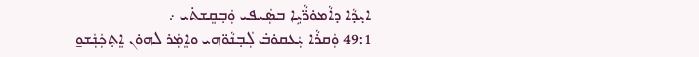ܐܝ̣ܕܵܐ ܕܐܵܡܘ̇ܪ̈ܵܝܹܐ ܒܣܲܝܦܝ ܘܲܒ݂ܩܸܫܬ݁ܝ ܇
49:1 ܘܲܩܪܵܐ ܝܲܥܩܘ̇ܒ݁ ܠܲܒ݂ܢܵܘ̈ܗܝ ܘܐܸܡܲܪ ܠܗܘ̇ܢ ܐܸܬ݂ܟܲܢܲܫܘ̱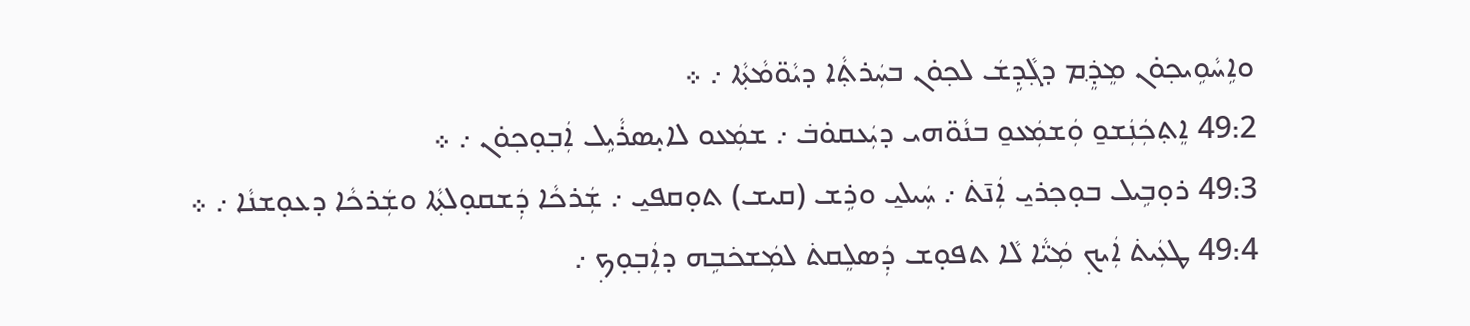ܘܐܹܚܵܘܹܝܟ݂ܘ̇ܢ ܡܸܕ݂ܸ݁ܡ ܕܓ݂ܵܕܹܫܿ ܠܟ݂ܘ̇ܢ ܒܚܲܪܬ݂ܵܐ ܕܝܵܘ̈ܡܵܬ݂ܵܐ ܇ ܀
49:2 ܐܸܬ݂ܟܲܢܲܫܘ̱ ܘܲܫܡܲܥܘ̱ ܒܢܵܘ̈ܗܝ ܕܝܲܥܩܘ̇ܒ݁ ܇ ܫܡܲܥܘ ܠܐܝ̣ܣܪܵܝܹܠ ܐܲܒ݂ܘ̣ܟ݂ܘ̇ܢ ܇ ܀
49:3 ܪܘ̣ܒܹܝܠ ܒܘ̣ܟ݂ܪܝ̱ ܐܲܢ̄ܬ݁ ܇ ܚܲܝܠܝ̱ ܘܪܹܫ (ܩܝܫ) ܬܘ̣ܩܦܝ̱ ܇ ܫܲܪܟܵܐ ܕܲܫܩܘ̣ܠܬ݂ܵܐ ܘܫܲܪܟܵܐ ܕܥܘ̣ܫܢܵܐ ܇ ܀
49:4 ܛܥܲܝܬ݁ ܐܲܝܟ݂ ܡܲܝ̈ܵܐ ܠܵܐ ܬܦܘ̣ܫ ܕܲܣܠܸܩܬ݁ ܠܡܲܫܟ݁ܒܹܗ ܕܐܲܒ݂ܘ̣ܟ݂ ܇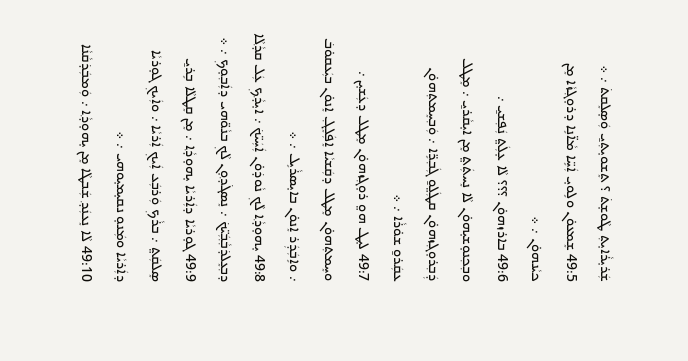ܫܲܪܝ̣ܪܵܐܝ̣ܬ݂ ܛܵܘܫ̣ܬ݁ ؟ ܬܸܫܘܝ̣ܬ݂ܝ̱ ܘܲܣ̣ܠܸܩܬ݁ ܇ ܀
49:5 ܫܸܡܥܘ̇ܢ ܘܠܹܘܝ̣ ܐܲܚܹ̈ܐ ܡܵܐ̈ܢܹܐ ܕܪܘ̣ܓ݂ܙܵܐ ܡܸܢ ܟܝܵܢܗܘ̇ܢ ܇ ܀
49:6 ܒܐܪܙܗܘ̇ܢ ؟؟؟ ܠܵܐ ܥ̣ܠܲܬ̤ ܢܲܦ݂ܫܝ̱ ܇ ܘܒ݂ܟ݂ܢܘ̣ܫܝ̣ܗܘ̇ܢ ܠܵܐ ܢܸܚܬܲܬ̤ ܡܸܢ ܐܝ̣ܩܵܪܝ̱ ܇ ܡܸܛܠ ܕܲܒ݂ܪܘ̣ܓ݂ܙܗܘ̇ܢ ܩܛܲܠ̤ܘ̱ ܓܲܒ݂ܪܹ̈ܐ ܇ ܘܲܒ݂ܚܸܡܬ݂ܗܘ̇ܢ ܥܩܲܪܘ̱ ܫܘ̇ܪܵܐ ܇ ܀
49:7 ܠܝ̣ܛ ܗܘ̤ ܪܘ̣ܓ݂ܙܗܘ̇ܢ ܡܸܛܠ ܕܥܲܫܝ̣ܢ ܇ ܘܚܸܡܬ݂ܗܘ̇ܢ ܡܸܛܠ ܕܩܲܫܝܵܐ ܐܸܦܲܠܸܓ݂ ܐܸܢܘ̇ܢ ܒܝܲܥܩܘ̇ܒ݁ ܇ ܘܐܹܒܲܕܲܪ ܐܸܢܘ̇ܢ ܒܐܝ̣ܣܪܵܝܹܠ ܇ ܀
49:8 ܝ̣ܗܘ̣ܕ݂ܵܐ ܠܵܟ݂ ܢܵܘܕ݁ܘ̇ܢ ܐܲܚܲܝ̈ܟ݁ ܇ ܐܝ̣ܕ݂ܵܟ݂ ܥܲܠ ܩܕ݂ܵܠܵܐ ܕܒ݂ܥܸܠܕ݁ܒ݂ܵܒ݂ܲܝ̈ܟ݁ ܇ ܢܸܣܓ݁ܕ݂ܘ̣ܢ ܠܵܟ݂ ܒܢܵܘ̈ܗܝ ܕܐܲܒ݂ܘ̣ܟ݂ ܇ ܀
49:9 ܓܘ̣ܪܝܵܐ ܕܐܲܪܝܵܐ ܝ̣ܗܘ̣ܕ݂ܵܐ ܇ ܡܸܢ ܩܸܛܠܵܐ ܒܹܪܝ̱ ܣܸܠܩܲܬ̤ ܇ ܒܪܵܟ݂ ܘܲܪܒܲܥ ܐܲܝܟ݂ ܐܲܪܝܵܐ ܇ ܘܐܲܝܟ݂ ܓܘ̣ܪܝܵܐ ܕܐܲܪܝܵܐ ܘܡܲܢܘ̣ ܢܩܝ̣ܡܝ̣ܘܗܝ ܇ ܀
49:10 ܠܵܐ ܢܸܥܢܲܕ݂ ܫܲܒܛܵܐ ܡܸܢ ܝ̣ܗܘ̣ܕ݂ܵܐ ܇ ܘܲܡܒܲܕ݁ܩܵܢܵܐ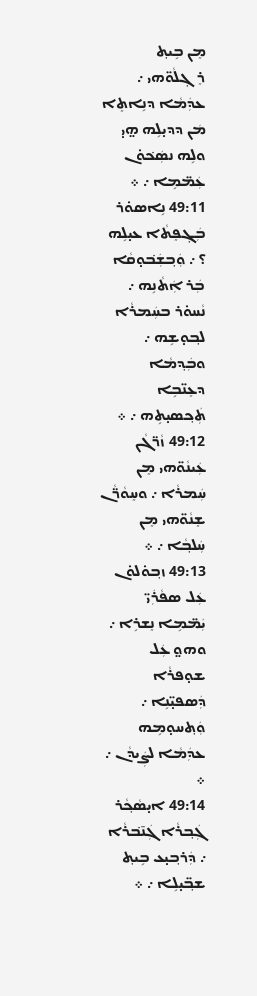ܡܸܢ ܒܹܝܬ݂ ܪܸܓ݂ܠܵܘ̈ܗܝ ܇ ܥܕܲܡܵܐ ܕܢܹܐܬܸܐ ܡܿܢ ܕܕܝ̣ܠܹܗ ܗ̤ܝ̣ ܘܠܹܗ ܢܣܲܟ݁ܘ̇ܢ ܥܲܡ̈ܡܹܐ ܇ ܀
49:11 ܢܹܐܣܘ̇ܪ ܒܲܓ݂ܦܸܬܵܐ ܥܝ̣ܠܹܗ ؟ ܇ ܘܲܒ݂ܫܲܒ݁ܘ̣ܩܵܐ ܒܲܪ ܐܲܬܵܢܹܗ ܇ ܢܵܚܘ̇ܪ ܒܚܲܡܪܵܐ ܠܒ݂ܘ̣ܫܹܗ ܇ ܘܒܲܕ݂ܡܵܐ ܕܥܸܢ̈ܒܹܐ ܬܲܟ݂ܣܝ̣ܬܹܗ ܇ ܀
49:12 ܙܵܪ̈ܓܵܢ ܥܲܝܢܵܘ̈ܗܝ ܡܸܢ ܚܲܡܪܵܐ ܇ ܘܚܸܘܵܪ̈ܵܢ ܫܸܢܵܘ̈ܗܝ ܡܸܢ ܚܲܠܒ݂ܵܐ ܇ ܀
49:13 ܙܒ݂ܘ̇ܠܘ̇ܢ ܥܲܠ ܣܦܵܪܲܝ̈ ܝܲܡ̈ܡܹܐ ܢܸܫܪܹܐ ܇ ܘܗܘ̤ ܥܲܠ ܫܘ̣ܦܪܵܐ ܕܲܣܦܝ̣̈ܢܹܐ ܇ ܘܲܬ݂ܚܘ̣ܡܹܗ ܥܕܲܡܵܐ ܠܨܲܝܕܵܢ ܇ ܀
49:14 ܐܝ̣ܣܵܟ݂ܵܪ ܓܲܒ݂ܪܵܐ ܓܲܢ̄ܒ݁ܪܵܐ ܇ ܕܲܪܒ݂ܝ̣ܥ ܒܹܝܬ݂ ܫܒ݂̈ܝ̣ܠܹܐ ܇ ܀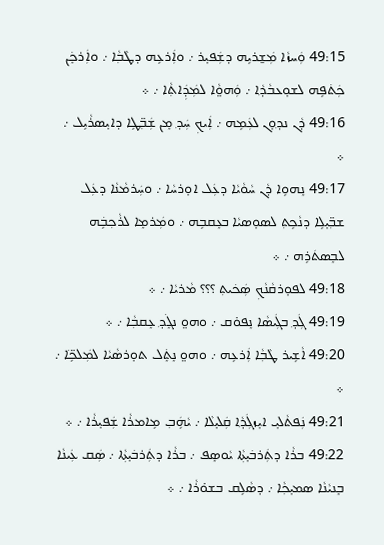49:15 ܘܲܚܙܵܐ ܡܲܫ̱ܪܝܹܗ ܕܫܲܦܝ̣ܪ ܇ ܘܐܲܪܥܹܗ ܕܛܵܒ݂ܵܐ ܇ ܘܐܲܪܟܸ݁ܢ ܟܲܬ݁ܦܹܗ ܠܫܘ̣ܥܒܵܕ݂ܵܐ ܇ ܘܲܗܘ̤ܵܐ ܠܡܲܕܲܐܬ݂ܵܐ ܇ ܀
49:16 ܕܵܢ ܢܕ݂ܘ̣ܢ ܠܥܲܡܹܗ ܇ ܐܲܝܟ݂ ܚܲܕ݂ ܡܸܢ ܫܲܒ݂̈ܛܹܐ ܕܐܝ̣ܣܪܵܝܹܠ ܇ ܀
49:17 ܢܸܗܘܹܐ ܕܵܢ ܚܵܘܵܝܵܐ ܕܥܲܠ ܐܘ̣ܪܚܵܐ ܇ ܘܚܲܪܡܵܢܵܐ ܕܥܲܠ ܫܒ݂̈ܝ̣ܠܹܐ ܕܢܵܟܹܬ݂ ܠܣܘ̣ܣܝܵܐ ܒܥܸܩܒܹܗ ܇ ܘܡܲܪܡܸܐ ܠܪܵܟ݂ܒܹ݁ܗ ܠܒܸܣܬܿܪܹܗ ܇ ܀
49:18 ܠܦܘ̣ܪܩܵܢܵܟ݂ ܣܲܟ݁ܝܬ݂ ؟؟؟ ܡܵܪܝܵܐ ܇ ܀
49:19 ܓܲܕ݂ ܒܓܲܝܣܵܐ ܢܸܦܘ̇ܩ ܇ ܘܗܘ̤ ܢܓܸ݁ܕ݂ ܥܸܩܒ݂ܵܐ ܇ ܀
49:20 ܐܵܫܹܝܪ ܛܵܒ݂ܵܐ ܐܲܪܥܹܗ ܇ ܘܗܘ̤ ܢܸܬܸ݁ܠ ܬܘ̣ܪܣܵܝܵܐ ܠܡܲܠܟܹ݁̈ܐ ܇ ܀
49:21 ܢܲܦܬܵܠܝ̣ ܐܝ̣ܙܓܲܕ݂ܵܐ ܩܲܠܝ̣ܠܵܐ ܇ ܝܵܗܹܿܒ݂ ܡܹܐܡܪܵܐ ܫܲܦܝ̣ܪܵܐ ܇ ܀
49:22 ܒܪܵܐ ܕܬܲܪܒ݁ܝ̣ܬ݂ܵܐ ܝܵܘܣܸܦ ܇ ܒܪܵܐ ܕܬܲܪܒ݁ܝ̣ܬ݂ܵܐ ܇ ܣܲܩ ܥܲܝܢܵܐ ܒܸܢܝܵܢܵܐ ܣܡܝ̣ܟ݂ܵܐ ܇ ܕܣܵܠܹܩ ܒܫܘ̇ܪܵܐ ܇ ܀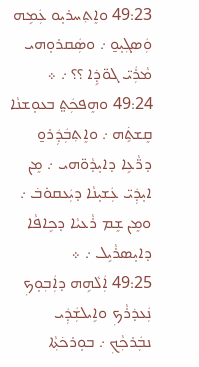49:23 ܘܐܸܬ݂ܚܪܝ̣ܘ ܥܲܡܹܗ ܘܲܣܓ݂ܝ̣ܘ̱ ܇ ܘܣܲܩܪܘ̣ܗܝ ܡܵܪܲܝ̈ ܓܘ̈ܕܹ݁ܐ ؟؟ ܇ ܀
49:24 ܘܗܸܦܟܲܬ̤ ܒܥܘ̣ܫܢܵܐ ܩܸܫܬܹ݁ܗ ܇ ܘܐܸܬ݂ܒܲܕܲܪܘ̱ ܕܪ̈ܵܥܹܐ ܕܐܝ̣ܕܵܘ̈ܗܝ ܇ ܡܸܢ ܐܝ̣ܕܲܝ̈ ܥܲܫܝ̣ܢܵܐ ܕܝܲܥܩܘ̇ܒ݁ ܇ ܘܡܸܢ ܫܸܡ ܪܵܥܝܵܐ ܕܟܹܐܦܵܐ ܕܐܝ̣ܣܪܵܝܹܠ ܇ ܀
49:25 ܐܲܠܵܗܹܗ ܕܐܲܒ݂ܘ̣ܟ݂ ܢܲܥܕ݁ܪܵܟ݂ ܘܐܹܝܠܫܲܕܲܝ ܢܒܲܪܟ݂ܵܟ݂ ܇ ܒܘ̣ܪܟ݁ܬ݂ܵܐ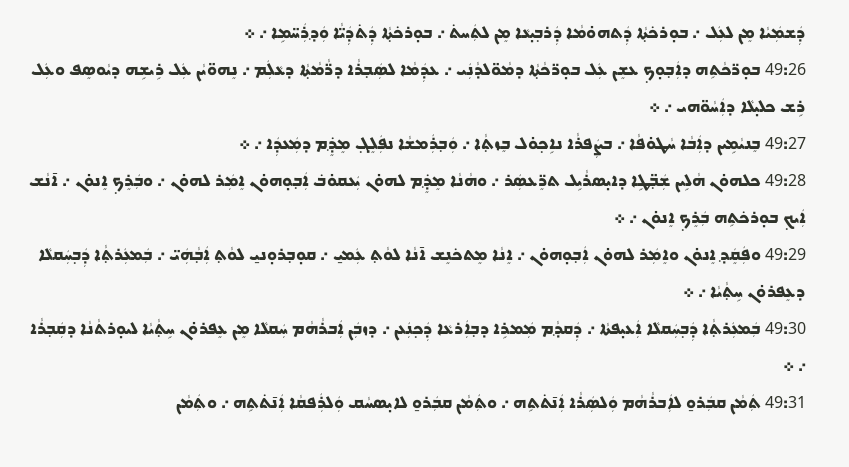ܕܲܫܡܲܝܵܐ ܡܸܢ ܠܥܲܠ ܇ ܒܘ̣ܪܟ݁ܬ݂ܵܐ ܕܲܬܗܘ̇ܡܵܐ ܕܲܪܒ݂ܝ̣ܥܵܐ ܡܸܢ ܠܬܲܚܬ݁ ܇ ܒܘ̣ܪܟ݁ܬ݂ܵܐ ܕܲܬ݁ܕܲܝ̈ܵܐ ܘܲܕ݂ܪܲܚ̈ܡܹܐ ܇ ܀
49:26 ܒܘ̣ܪ̈ܟܵܬܹܗ ܕܐܲܒ݂ܘ̣ܟ݂ ܥܫܸܢ ܥܲܠ ܒܘ̣ܪ̈ܟܵܬ݂ܵܐ ܕܡܵܘ̈ܠܕܵܢܲܝ ܇ ܥܕܲܡܵܐ ܠܣܲܒ݂ܪܵܐ ܕܪ̈ܵܡܵܬ݂ܵܐ ܕܥܵܠܲܡ ܇ ܢܸܗܘ̈ܝܵܢ ܥܲܠ ܪܹܝܫܹܗ ܕܝܵܘܣܸܦ ܘܥܲܠ ܪܹܫ ܟܠܝ̣ܠܵܐ ܕܐܲܚܵܘ̈ܗܝ ܇ ܀
49:27 ܒܸܢܝܵܡܹܝܢ ܕܐܲܒܵܐ ܚܵܛܘ̇ܦܵܐ ܇ ܒܨܲܦܪܵܐ ܢܐܹܟ݂ܘ̇ܠ ܒܸܙܬ݂ܵܐ ܇ ܘܲܒ݂ܪܲܡܫܵܐ ܢܦܲܠܸܓ݂ ܡܸܕ݂ܸ݁ܡ ܕܡܲܥܕܲܐ ܇ ܀
49:28 ܟܠܗܘ̇ܢ ܗܵܠܹܝܢ ܫܲܒ݂̈ܛܹܐ ܕܐܝ̣ܣܪܵܝܹܠ ܬܪܸ̈ܥܣܲܪ ܇ ܘܗܵܢܵܐ ܡܸܕ݂ܸ݁ܡ ܠܗܘ̇ܢ ܝܲܥܩܘ̇ܒ݁ ܐܲܒ݂ܘ̣ܗܘ̇ܢ ܐܸܡܲܪ ܠܗܘ̇ܢ ܇ ܘܒܲܪܸܟ݂ ܐܸܢܘ̇ܢ ܇ ܐ̄ܢܵܫ ܐܲܝܟ݂ ܒܘ̣ܪܟ݁ܬܹܗ ܒܲܪܸܟ݂ ܐܸܢܘ̇ܢ ܇ ܀
49:29 ܘܦܲܩܸܿܕ݂ ܐܸܢܘ̇ܢ ܘܐܸܡܲܪ ܠܗܘ̇ܢ ܐܲܒ݂ܘ̣ܗܘ̇ܢ ܇ ܐܸܢܵܐ ܡܸܬܟ݁ܢܸܫ ܐ̄ܢܵܐ ܠܘܵܬ݂ ܥܲܡܝ̱ ܇ ܩܘ̣ܒ݂ܪܘ̣ܢܝ̱ ܠܘܵܬ݂ ܐܲܒ݂ܵܗܲܝ̈ ܇ ܒܲܡܥܲܪܬ݂ܵܐ ܕܲܒ݂ܚܲܩܠܵܐ ܕܥܸܦܪܘ̇ܢ ܚܹܬ݂ܵܝܵܐ ܇ ܀
49:30 ܒܲܡܥܲܪܬ݂ܵܐ ܕܲܒ݂ܚܲܩܠܵܐ ܐܲܥܝ̣ܦܬܵܐ ܇ ܕܲܩܕ݂ܵܡ ܡܲܡܪܹܐ ܕܒ݂ܐܲܪܥܵܐ ܕܲܟ݂ܢܲܥܢ ܇ ܕܙܒܲܢ ܐܲܒܪܵܗܵܡ ܚܲܩܠܵܐ ܡܸܢ ܥܸܦܪܘ̇ܢ ܚܹܬ݂ܵܝܵܐ ܠܝܘ̣ܪܬܵܢܵܐ ܕܩܲܒ݂ܪܵܐ ܇ ܀
49:31 ܬܲܡܵܢ ܩܒܲܪܘ̱ ܠܐܲܒܪܵܗܵܡ ܘܲܠܣܲܪܵܐ ܐܲܢ̄ܬ݁ܬܹܗ ܇ ܘܬܲܡܵܢ ܩܒܲܪܘ̱ ܠܐܝ̣ܣܚܵܩ ܘܲܠܪܲܦܩܵܐ ܐܲܢ̄ܬ݁ܬܹܗ ܇ ܘܬܲܡܵܢ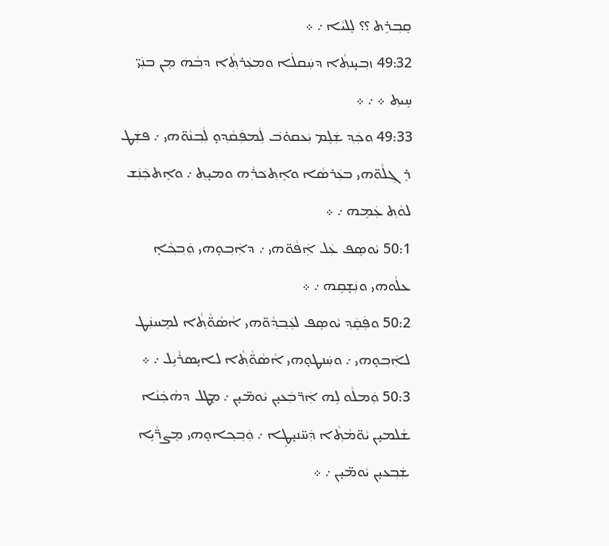ܩܸܒ݂ܪܹܬ ؟؟ ܠܸܠܝܵܐ ܇ ܀
49:32 ܙܒ݂ܝ̣ܢܬ݂ܵܐ ܕܚܲܩܠܵܐ ܘܡܥܲܪܬ݂ܵܐ ܕܒ݂ܵܗܿ ܡܸܢ ܒܢܲܝ̈ ܚܹܝܬ݂ ܀ ܇ ܀
49:33 ܘܟܲܕ݂ ܫܲܠܸܡ ܝܲܥܩܘ̇ܒ݁ ܠܲܡܦܲܩܵܕ݂ܘ̣ ܠܲܒ݂ܢܵܘ̈ܗܝ ܇ ܦܫܲܛ ܪܸܓ݂ܠܵܘ̈ܗܝ ܒܥܲܪܣܵܐ ܘܐܸܬ݂ܟ݁ܪܲܗ ܘܡܝ̣ܬ݂ ܇ ܘܐܸܬܟܲܢܲܫ ܠܘܵܬ݂ ܥܲܡܹܗ ܇ ܀
50:1 ܝܵܘܣܸܦ ܥܲܠ ܐܲܦܵܘ̈ܗܝ ܇ ܕܐܲܒ݂ܘ̣ܗܝ ܘܲܒ݂ܟ݂ܵܐ̣ ܥܠܵܘܗܝ ܘܢܲܫ̣ܩܹܗ ܇ ܀
50:2 ܘܦܲܩܸܿܕ݂ ܝܵܘܣܸܦ ܠܥܲܒ݂ܕ݂ܵܘ̈ܗܝ ܐܵܣܵܘ̈ܵܬ݂ܵܐ ܠܡܸܚܢܲܛ ܠܐܲܒ݂ܘ̣ܗܝ ܇ ܘܚܲܢܛܘ̣ܗܝ ܐܵܣܵܘ̈ܵܬ݂ܵܐ ܠܐܝ̣ܣܪܵܝܹܠ ܇ ܀
50:3 ܘܲܡܠܵܘ ܠܹܗ ܐܲܪ̈ܒܲܥܝ̣ܢ ܝܵܘܡ̈ܝ̣ܢ ܇ ܡܸܛܠ ܕܗܵܟܲܢܵܐ ܫܵܠܡܝ̣ܢ ܝܵܘ̈ܡܵܬ݂ܵܐ ܕܲܚ̈ܢܝ̣ܛܹܐ ܇ ܘܲܒ݂ܟ݂ܐܘ̣ܗܝ ܡܸܨܪ̈ܵܝܹܐ ܫܲܒ݂ܥܝ̣ܢ ܝܵܘܡ̈ܝ̣ܢ ܇ ܀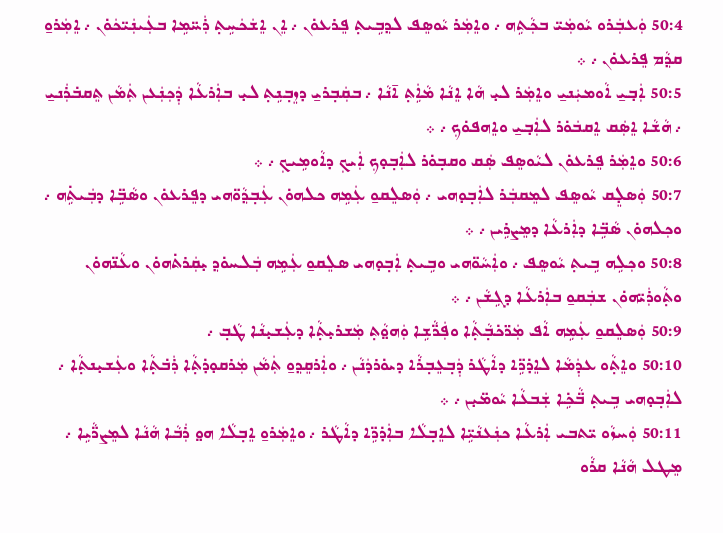50:4 ܘܲܥܒܲܪܘ ܝܵܘܡܲܝ̈ ܒܟ݂ܵܬܹܗ ܇ ܘܐܸܡܲܪ ܝܵܘܣܸܦ ܠܕ݂ܒܹܝܬ݂ ܦܸܪܥܘ̇ܢ ܇ ܐܸܢ ܐܸܫܿܟܿܚܹܬ݂ ܪܲܚ̈ܡܹܐ ܒܥܲܝܢܲܝ̈ܟܿܘ̇ܢ ܇ ܐܸܡܲܪܘ̱ ܩܕ݂ܵܡ ܦܸܪܥܘ̇ܢ ܇ ܀
50:5 ܐܲܒ̣ܝ̱ ܐܵܘܡܝܲܢܝ̱ ܘܐܸܡܲܪ ܠܝ̣ ܗܵܐ ܐܸܢܵܐ ܡܵܐܹܿܬ݂ ܐ̄ܢܵܐ ܇ ܒܩܲܒ݂ܪܝ̱ ܕܙܸܒ݂ܢܹܬ݂ ܠܝ̣ ܒܐܲܪܥܵܐ ܕܲܟ݂ܢܲܥܢ ܬܲܡܵܢ ܬܸܩܒ݁ܪܲܢܝ̱ ܇ ܗܵܫܵܐ ܐܸܣܲܩ ܐܸܩܒܿܘ̇ܪ ܠܐܲܒ̣ܝ̱ ܘܐܸܗܦܘ̇ܟ݂ ܇ ܀
50:6 ܘܐܸܡܲܪ ܦܸܪܥܘ̇ܢ ܠܝܵܘܣܸܦ ܣܲܩ ܘܩܒ݂ܘ̇ܪ ܠܐܲܒ݂ܘ̣ܟ݂ ܐܲܝܟ݂ ܕܐܵܘܡܹܝܟ݂ ܇ ܀
50:7 ܘܲܣܠ̣ܸܩ ܝܵܘܣܸܦ ܠܡܸܩܒܲܪ ܠܐܲܒ݂ܘ̣ܗܝ ܇ ܘܲܣܠܸܩܘ̱ ܥܲܡܹܗ ܟܠܗܘ̇ܢ ܥܲܒ݂ܕ݂ܵܘ̈ܗܝ ܕܦܸܪܥܘ̇ܢ ܘܣܵܒܹ̈ܐ ܕܒܲܝܬܹ݁ܗ ܇ ܘܟ݂ܠܗܘ̇ܢ ܣܵܒܹ̈ܐ ܕܐܲܪܥܵܐ ܕܡܸܨܪܹܝܢ ܇ ܀
50:8 ܘܟ݂ܠܹܗ ܒܹܝܬ݂ ܝܵܘܣܸܦ ܇ ܘܐܲܚܵܘ̈ܗܝ ܘܒܹܝܬ݂ ܐܲܒ݂ܘ̣ܗܝ ܣܠܸܩܘ̱ ܥܲܡܹܗ ܒܲܠܚܘ̇ܕ݂ ܝ̣ܩܲܪܬ̇ܗܘ̇ܢ ܘܥܵܢ̈ܗܘ̇ܢ ܘܬ݂ܵܘܪܲܝ̈ܗܘ̇ܢ ܫܒܲܩܘ̱ ܒܐܲܪܥܵܐ ܕܓܹܫܵܢ ܇ ܀
50:9 ܘܲܣܠܸܩܘ̱ ܥܲܡܹܗ ܐܵܦ ܡܲܪ̈ܟ݁ܒ݂ܵܬ݂ܵܐ ܘܦܲܪ̈ܵܫܹܐ ܘܲܗܘ̤ܵܬ݂ ܡܲܫܪܝ̣ܬ݂ܵܐ ܕܥܲܫܝ̣ܢܵܐ ܛܵܒ݂ ܇
50:10 ܘܐܸܬ݂ܵܘ ܥܕܲܡܵܐ ܠܐܸܕ݁ܪܹ̈ܐ ܕܐܵܛܵܪ ܕܲܒ݂ܥܸܒ݂ܪܵܐ ܕܝܘ̇ܪܕܿܢܵܢ ܇ ܘܐܲܪܩܸܕ݂ܘ̱ ܬܲܡܵܢ ܡܲܪܩܘ̣ܕ݁ܬ݂ܵܐ ܪܲܒ݁ܬ݂ܵܐ ܘܥܲܫܝ̣ܢܬ݂ܵܐ ܇ ܠܐܲܒ݂ܘ̣ܗܝ ܒܹܝܬ݂ ܒ̈ܵܟܹ݁ܐ ܫܲܒܥܵܐ ܝܵܘܡ̈ܝ̣ܢ ܇ ܀
50:11 ܘܲܚܙܵܘ ܝ̈ܬܒܝ ܐܲܪܥܵܐ ܟܢܲܥܢܵܝܹ̈ܐ ܠܐܸܒ݂ܠܵܐ ܒܐܲܕ݁ܪܹ̈ܐ ܕܐܵܛܵܪ ܇ ܘܐܸܡܲܪܘ̱ ܐܸܒ݂ܠܵܐ ܗܘ̤ ܪܲܒܵܐ ܗܵܢܵܐ ܠܡܸܨܪ̈ܵܝܹܐ ܇ ܡܸܛܠ ܗܵܢܵܐ ܩܪܵܘ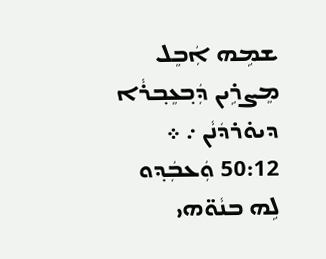ܫܡܹܗ ܐܲܒܸܠ ܡܸܨܪܹܝܢ ܕܲܒ݂ܥܸܒ݂ܪܵܐ ܕܝܘ̇ܪܕܿܢܵܢ ܇ ܀
50:12 ܘܲܥܒܲܕ݂ܘ ܠܹܗ ܒܢܵܘ̈ܗܝ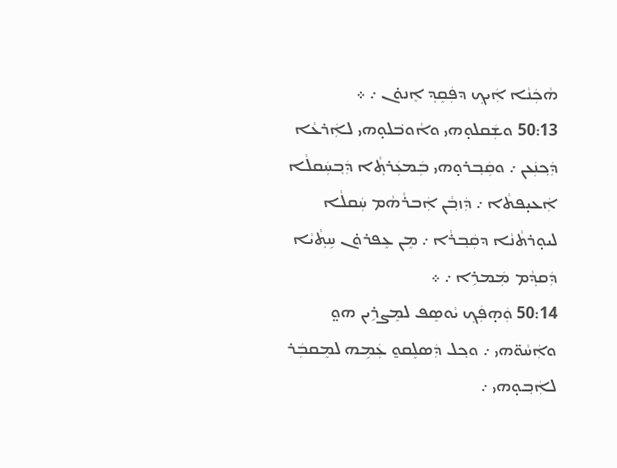ܗܵܟܲܢܵܐ ܐܲܝܟ݂ ܕܦܲܩܸܕ݂ ܐܸܢܘ̇ܢ ܇ ܀
50:13 ܘܫܲܩܠܘ̣ܗܝ ܘܐܵܘܒ݁ܠܘ̣ܗܝ ܠܐܲܪܥܵܐ ܕܲܟ݂ܢܲܥܢ ܇ ܘܩܲܒ݂ܪܘ̣ܗܝ ܒܲܡܥܲܪܬ݂ܵܐ ܕܲܒ݂ܚܲܩܠܵܐ ܐܲܥܝ̣ܦܬܵܐ ܇ ܕܲܙܒ݂ܵܢ ܐܲܒܪܵܗܵܡ ܚܲܩܠܵܐ ܠܝܘ̣ܪܬܵܢܵܐ ܕܩܲܒ݂ܪܵܐ ܇ ܡܸܢ ܥܸܦܪܘ̇ܢ ܚܹܬ݂ܵܝܵܐ ܕܲܩܕ݂ܵܡ ܡܲܡܪܹܐ ܇ ܀
50:14 ܘܲܗ̣ܦܲܟ݂ ܝܵܘܣܸܦ ܠܡܸܨܪܹܝܢ ܗܘ̤ ܘܐܲܚܵܘ̈ܗܝ ܇ ܘܟ݂ܠ ܕܲܣܠܸܩܘ̱ ܥܲܡܹܗ ܠܡܸܩܒܲܪ ܠܐܲܒ݂ܘ̣ܗܝ ܇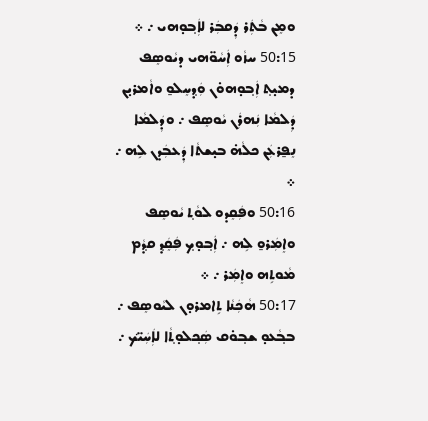ܘܡܸܢ ܒܵܬܲܪ ܕܲܩܒܲܪ ܠܐܲܒ݂ܘ̣ܗܝ ܇ ܀
50:15 ܚܙܵܘ ܐܲܚܵܘ̈ܗܝ ܕܝܵܘܣܸܦ ܕܡܝ̣ܬ݂ ܐܲܒ݂ܘ̣ܗܘ̇ܢ ܘܲܕ݂ܚܸܠܘ̱ ܘܐܵܡܪܝ̣ܢ ܕܲܠܡܵܐ ܢܲܗܪܲܢ ܝܵܘܣܸܦ ܇ ܘܕܲܠܡܵܐ ܢܸܦ̱ܪܥܲܢ ܟܠܵܗ̇ ܒܝ̣ܫܬܵܐ ܕܲܥܒܲܕܢ ܠܹܗ ܇ ܀
50:16 ܘܦܲܩܸܕܘ ܠܘܵܬ݂ ܝܵܘܣܸܦ ܘܐܸܡܲܪܘ̱ ܠܹܗ ܇ ܐܲܒ݂ܘ̣ܟ݂ ܦܲܩܸܿܕ݂ ܩܕ݂ܵܡ ܡܵܘܬܹܗ ܘܐܸܡܲܪ ܇ ܀
50:17 ܗܵܟܲܢܵܐ ܬܹܐܡܪܘ̣ܢ ܠܝܵܘܣܸܦ ܇ ܒܒ݂ܵܥܘ̣ ܫܒ݂ܘ̇ܩ ܣܲܟ݂ܠܘ̣ܬ݂ܵܐ ܠܐܲܚܲܝ̈ܟ݁ ܇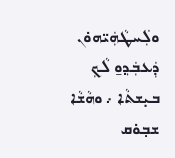ܘܠܲܚܛܵܗܲܝ̈ܗܘ̇ܢ ܕܲܥܒܲܕ݂ܘ̱ ܠܵܟ݂ ܒܝ̣ܫܬܵܐ ܇ ܘܗܵܫܵܐ ܫܒ݂ܘ̇ܩ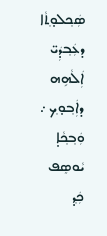ܣܲܟ݂ܠܘ̣ܬ݂ܵܐ ܕܥܲܒ݂ܕܲܝ̈ ܐܲܠܵܗܹܗ ܕܐܲܒ݂ܘ̣ܟ݂ ܇ ܘܲܒ݂ܟ݂ܵܐ̣ ܝܵܘܣܸܦ ܟܲܕ݂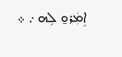ܐܸܡܲܪܘ̱ ܠܹܗ ܇ ܀